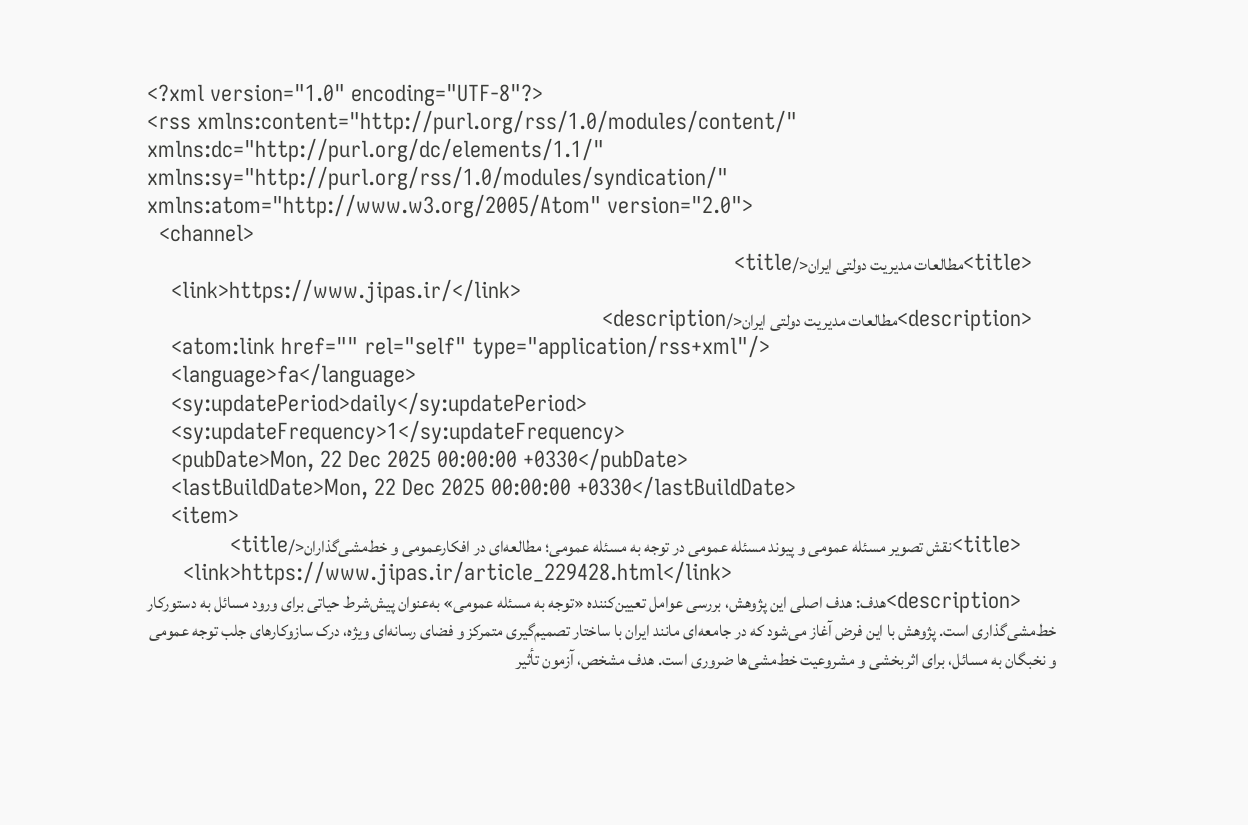<?xml version="1.0" encoding="UTF-8"?>
<rss xmlns:content="http://purl.org/rss/1.0/modules/content/" xmlns:dc="http://purl.org/dc/elements/1.1/" xmlns:sy="http://purl.org/rss/1.0/modules/syndication/" xmlns:atom="http://www.w3.org/2005/Atom" version="2.0">
  <channel>
    <title>مطالعات مدیریت دولتی ایران</title>
    <link>https://www.jipas.ir/</link>
    <description>مطالعات مدیریت دولتی ایران</description>
    <atom:link href="" rel="self" type="application/rss+xml"/>
    <language>fa</language>
    <sy:updatePeriod>daily</sy:updatePeriod>
    <sy:updateFrequency>1</sy:updateFrequency>
    <pubDate>Mon, 22 Dec 2025 00:00:00 +0330</pubDate>
    <lastBuildDate>Mon, 22 Dec 2025 00:00:00 +0330</lastBuildDate>
    <item>
      <title>نقش تصویر مسئله عمومی و پیوند مسئله عمومی در توجه به مسئله عمومی؛ مطالعه‌ای در افکار‌عمومی و خط‌مشی‌گذاران</title>
      <link>https://www.jipas.ir/article_229428.html</link>
      <description>هدف: هدف اصلی این پژوهش، بررسی عوامل تعیین‌کننده «توجه به مسئله عمومی» به‌عنوان پیش‌شرط حیاتی برای ورود مسائل به دستورکار خط‌مشی‌گذاری است. پژوهش با این فرض آغاز می‌شود که در جامعه‌ای مانند ایران با ساختار تصمیم‌گیری متمرکز و فضای رسانه‌ای ویژه، درک سازوکارهای جلب توجه عمومی و نخبگان به مسائل، برای اثربخشی و مشروعیت خط‌مشی‌ها ضروری است. هدف مشخص، آزمون تأثیر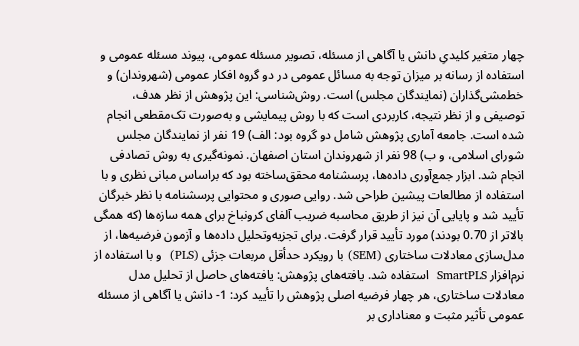چهار متغیر کلیدیِ دانش یا آگاهی از مسئله، تصویر مسئله عمومی، پیوند مسئله عمومی و استفاده از رسانه بر میزان توجه به مسائل عمومی در دو گروه افکار عمومی (شهروندان) و خط‌مشی‌گذاران (نمایندگان مجلس) است. روش‌شناسی: این پژوهش از نظر هدف، توصیفی و از نظر نتیجه، کاربردی است که با روش پیمایشی و به‌صورت تک‌مقطعی انجام شده است. جامعه آماری پژوهش شامل دو گروه بود: الف) 19 نفر از نمایندگان مجلس شورای اسلامی، و ب) 98 نفر از شهروندان استان اصفهان. نمونه‌گیری به روش تصادفی انجام شد. ابزار جمع‌آوری داده‌ها، پرسشنامه محقق‌ساخته بود که براساس مبانی نظری و با استفاده از مطالعات پیشین طراحی شد. روایی صوری و محتوایی پرسشنامه با نظر خبرگان تأیید شد و پایایی آن نیز از طریق محاسبه ضریب آلفای کرونباخ برای همه سازه‌ها (که همگی بالاتر از 0.70 بودند) مورد تأیید قرار گرفت. برای تجزیه‌وتحلیل داده‌ها و آزمون فرضیه‌ها، از مدل‌سازی معادلات ساختاری (SEM) با رویکرد حدأقل مربعات جزئی (PLS)  و با استفاده از نرم‌افزار SmartPLS  استفاده شد. یافته‌های پژوهش: یافته‌های حاصل از تحلیل مدل معادلات ساختاری، هر چهار فرضیه اصلی پژوهش را تأیید کرد: 1- دانش یا آگاهی از مسئله عمومی تأثیر مثبت و معناداری بر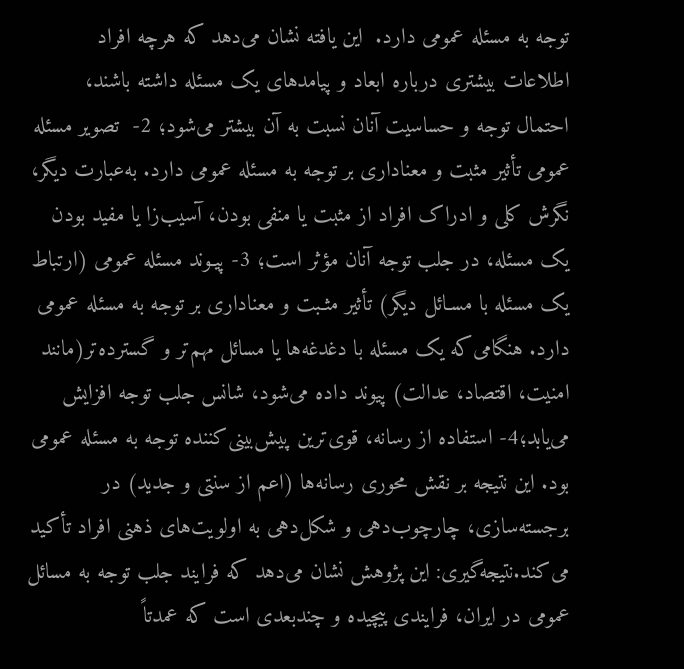توجه به مسئله عمومی دارد.  این یافته نشان می‌دهد که هرچه افراد اطلاعات بیشتری درباره ابعاد و پیامدهای یک مسئله داشته باشند، احتمال توجه و حساسیت آنان نسبت به آن بیشتر می‌شود؛ 2-  تصویر مسئله عمومی تأثیر مثبت و معناداری بر توجه به مسئله عمومی دارد. به‌عبارت دیگر، نگرش کلی و ادراک افراد از مثبت یا منفی بودن، آسیب‌زا یا مفید بودن یک مسئله، در جلب توجه آنان مؤثر است؛ 3- پیـوند مسئله عمومی (ارتباط یک مسئله با مسـائل دیگر) تأثیر مثـبت و معناداری بر توجه به مسئله عمومی دارد. هنگامی‌که یک مسئله با دغدغه‌ها یا مسائل مهم‌تر و گسترده‌تر(مانند امنیت، اقتصاد، عدالت) پیوند داده می‌شود، شانس جلب توجه افزایش می‌یابد؛4- استفاده از رسانه، قوی‌ترین پیش‌بینی‌کننده توجه به مسئله عمومی بود. این نتیجه بر نقش محوری رسانه‌ها (اعم از سنتی و جدید) در برجسته‌سازی، چارچوب‌دهی و شکل‌دهی به اولویت‌های ذهنی افراد تأکید می‌کند.نتیجه‌گیری: این پژوهش نشان می‌دهد که فرایند جلب توجه به مسائل عمومی در ایران، فرایندی پیچیده و چندبعدی است که عمدتاً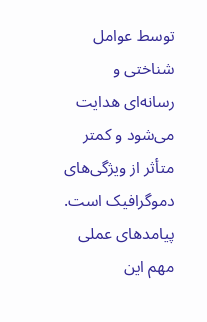توسط عوامل شناختی و رسانه‌ای هدایت می‌شود و کمتر متأثر از ویژگی‌های دموگرافیک است. پیامدهای عملی مهم این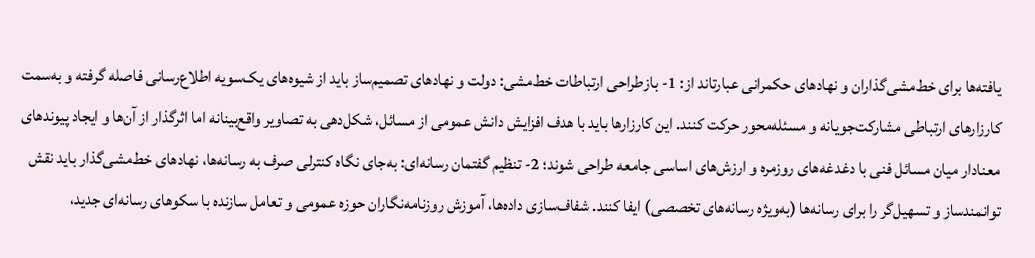یافته‌ها برای خط‌مشی‌گذاران و نهادهای حکمرانی عبارتاند از: 1- بازطراحی ارتباطات خط‌مشی: دولت و نهادهای تصمیم‌ساز باید از شیوه‌های یک‌سویه اطلاع‌رسانی فاصله گرفته و به‌سمت کارزارهای ارتباطی مشارکت‌جویانه و مسئله‌محور حرکت کنند. این کارزارها باید با هدف افزایش دانش عمومی از مسائل، شکل‌دهی به تصاویر واقع‌بینانه اما اثرگذار از آن‌ها و ایجاد پیوندهای معنادار میان مسائل فنی با دغدغه‌های روزمره و ارزش‌های اساسی جامعه طراحی شوند؛ 2- تنظیم گفتمان رسانه‌ای: به‌جای نگاه کنترلی صرف به رسانه‌ها، نهادهای خط‌مشی‌گذار باید نقش توانمندساز و تسهیل‌گر را برای رسانه‌ها (به‌ویژه رسانه‌های تخصصی) ایفا کنند. شفاف‌سازی داده‌ها، آموزش روزنامه‌نگاران حوزه عمومی و تعامل سازنده با سکوهای رسانه‌ای جدید،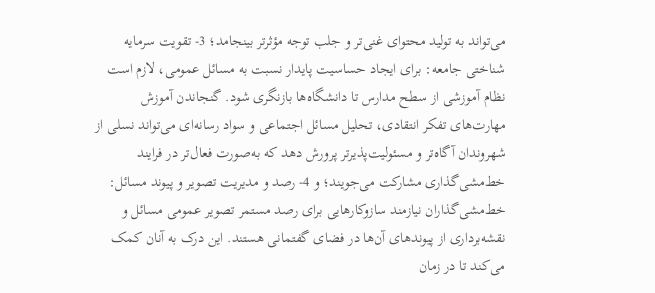می‌تواند به تولید محتوای غنی‌تر و جلب توجه مؤثرتر بینجامد؛ 3- تقویت سرمایه شناختی جامعه: برای ایجاد حساسیت پایدار نسبت به مسائل عمومی، لازم است نظام آموزشی از سطح مدارس تا دانشگاه‌ها بازنگری شود. گنجاندن آموزش مهارت‌های تفکر انتقادی، تحلیل مسائل اجتماعی و سواد رسانه‌ای می‌تواند نسلی از شهروندان آگاه‌تر و مسئولیت‌پذیرتر پرورش دهد که به‌صورت فعال‌تر در فرایند خط‌مشی‌گذاری مشارکت می‌جویند؛ و 4- رصد و مدیریت تصویر و پیوند مسائل: خط‌مشی‌گذاران نیازمند سازوکارهایی برای رصد مستمر تصویر عمومی مسائل و نقشه‌برداری از پیوندهای آن‌ها در فضای گفتمانی هستند. این درک به آنان کمک می‌کند تا در زمان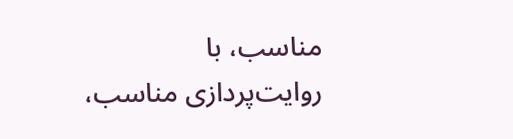مناسب، با روایت‌پردازی مناسب،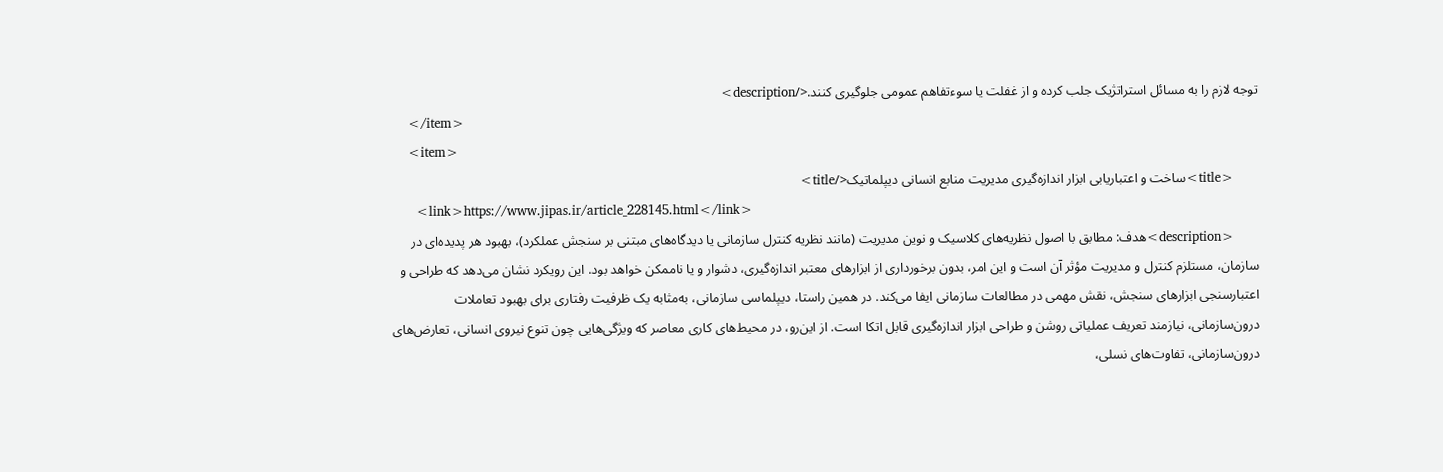توجه لازم را به مسائل استراتژیک جلب کرده و از غفلت یا سوءتفاهم عمومی جلوگیری کنند.</description>
    </item>
    <item>
      <title>ساخت و اعتباریابی ابزار اندازه‌گیری مدیریت منابع انسانی دیپلماتیک</title>
      <link>https://www.jipas.ir/article_228145.html</link>
      <description>هدف: مطابق با اصول نظریه‌های کلاسیک و نوین مدیریت (مانند نظریه کنترل سازمانی یا دیدگاه‌های مبتنی بر سنجش عملکرد)، بهبود هر پدیده‌ای در سازمان، مستلزم کنترل و مدیریت مؤثر آن است و این امر، بدون برخورداری از ابزارهای معتبر اندازه‌گیری، دشوار و یا ناممکن خواهد بود. این رویکرد نشان می‌دهد که طراحی و اعتبارسنجی ابزارهای سنجش، نقش مهمی در مطالعات سازمانی ایفا می‌کند. در همین راستا، دیپلماسی سازمانی، به‌مثابه یک ظرفیت رفتاری برای بهبود تعاملات درون‌سازمانی، نیازمند تعریف عملیاتی روشن و طراحی ابزار اندازه‌گیری قابل اتکا است. از این‌رو، در محیط‌های کاری معاصر که ویژگی‌هایی چون تنوع نیروی انسانی، تعارض‌های درون‌سازمانی، تفاوت‌های نسلی،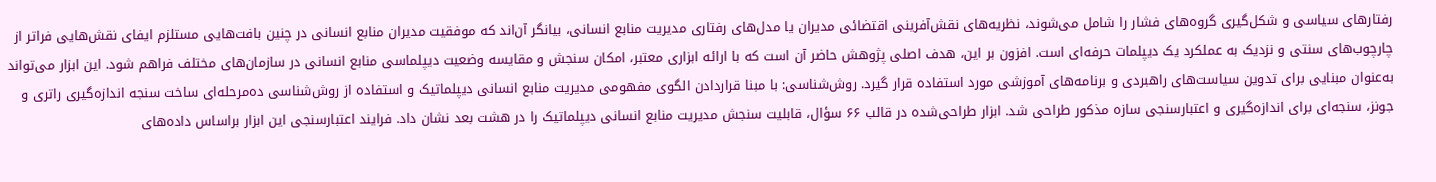رفتارهای سیاسی و شکل‌گیری گروه‌های فشار را شامل می‌شوند، نظریه‌های نقش‌آفرینی اقتضائی مدیران یا مدل‌های رفتاری مدیریت منابع انسانی، بیانگر آن‌اند که موفقیت مدیران منابع انسانی در چنین بافت‌هایی مستلزم ایفای نقش‌هایی فراتر از چارچوب‌های سنتی و نزدیک به عملکرد یک دیپلمات حرفه‌ای است. افزون بر این، هدف اصلی پژوهش حاضر آن است که با ارائه ابزاری معتبر، امکان سنجش و مقایسه وضعیت دیپلماسی منابع انسانی در سازمان‌های مختلف فراهم شود. این ابزار می‌تواند به‌عنوان مبنایی برای تدوین سیاست‌های راهبردی و برنامه‌های آموزشی مورد استفاده قرار گیرد. روش‌شناسی: با مبنا قراردادن الگوی مفهومی مدیریت منابع انسانی دیپلماتیک و استفاده از روش‌شناسی ده‌مرحله‌ای ساخت سنجه‌ اندازه‌گیری راتری و جونز، سنجه‌ای برای اندازه‌گیری و اعتبارسنجی سازه‌ مذکور طراحی شد. ابزار طراحی‌شده در قالب ۶۶ سؤال، قابلیت سنجش مدیریت منابع انسانی دیپلماتیک را در هشت بعد نشان داد. فرایند اعتبارسنجی این ابزار براساس داده‌های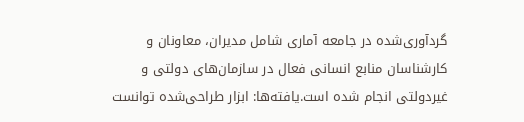گردآوری‌شده در جامعه آماری شامل مدیران، معاونان و کارشناسان منابع انسانی فعال در سازمان‌های دولتی و غیردولتی انجام شده است.یافته‌ها: ابزار طراحی‌شده توانست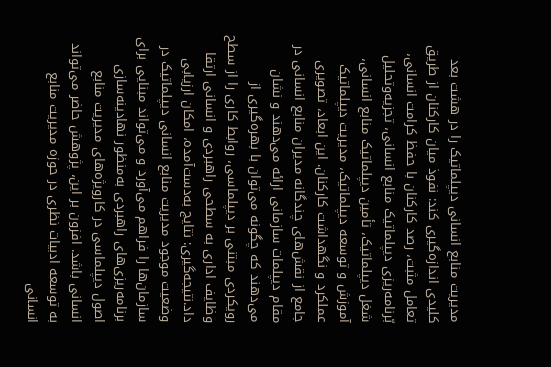مدیریت منابع انسانی دیپلماتیک را در هشت بعد کلیدی اندازه‌گیری کند: نفوذ میان کارکنان از طریق تعامل مثبت، رصد کارکنان با حفظ کرامت انسانی، بّرنامه‌ریزی دیپلماتیک منابع انسانی، تجزیه‌وتحلیل شغل دیپلماتیک، تأمین دیپلماتیک منابع انسانی، آموزش و توسعه دیپلماتیک، مدیریت دیپلماتیک عملکرد و نگهداشت کارکنان. این ابعاد، تصویری جامع از نقش‌های چندگانه مدیران منابع انسانی در مقام دیپلمات سازمانی ارائه می‌دهند و نشان می‌دهند که چگونه می‌توان با بهره‌گیری از رویکردی مبتنی بر دیپلماسی، روابط کاری را از سطح وظایف اداری به سطحی راهبردی و انسانی ارتقا داد.نتیجه‌گیری: نتایج به‌دست‌آمده، امکان ارزیابی وضعیت موجود مدیریت منابع انسانی دیپلماتیک در سازمان‌ها را فراهم می‌آورد و می‌تواند مبنایی برای برنامه‌ریزی‌های راهبردی به‌منظور نهادینه‌سازی اصول دیپلماسی در کارویژه‌های مدیریت منابع انسانی باشد. افزون بر این، پژوهش حاضر می‌تواند به توسعه ادبیات نظری در حوزه مدیریت منابع انسانی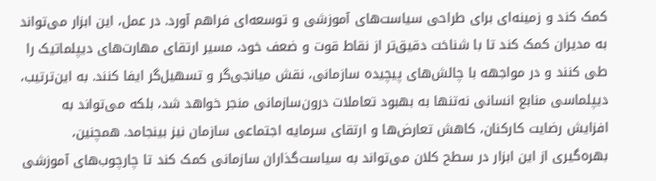کمک کند و زمینه‌ای برای طراحی سیاست‌های آموزشی و توسعه‌ای فراهم آورد. در عمل، این ابزار می‌تواند به مدیران کمک کند تا با شناخت دقیق‌تر از نقاط قوت و ضعف خود، مسیر ارتقای مهارت‌های دیپلماتیک را طی کنند و در مواجهه با چالش‌های پیچیده سازمانی، نقش میانجی‌گر و تسهیل‌گر ایفا کنند. به این‌ترتیب، دیپلماسی منابع انسانی نه‌تنها به بهبود تعاملات درون‌سازمانی منجر خواهد شد، بلکه می‌تواند به افزایش رضایت کارکنان، کاهش تعارض‌ها و ارتقای سرمایه اجتماعی سازمان نیز بینجامد. همچنین، بهره‌گیری از این ابزار در سطح کلان می‌تواند به سیاست‌گذاران سازمانی کمک کند تا چارچوب‌های آموزشی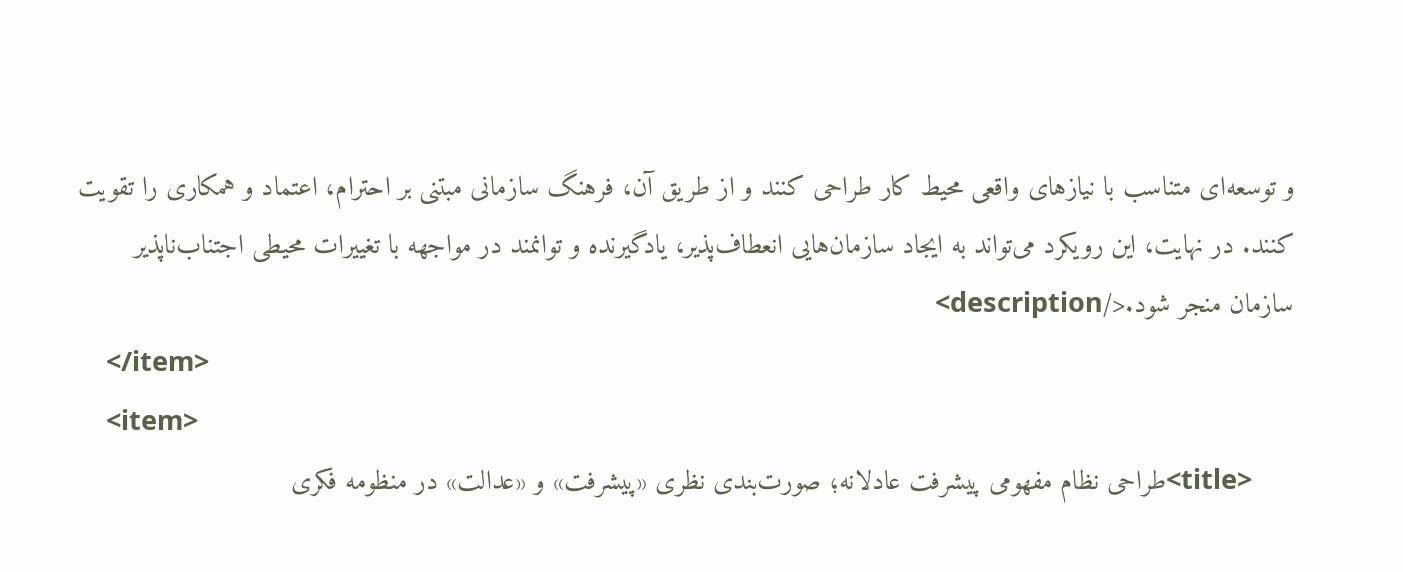و توسعه‌ای متناسب با نیازهای واقعی محیط کار طراحی کنند و از طریق آن، فرهنگ سازمانی مبتنی بر احترام، اعتماد و همکاری را تقویت کنند. در نهایت، این رویکرد می‌تواند به ایجاد سازمان‌هایی انعطاف‌پذیر، یادگیرنده و توانمند در مواجهه با تغییرات محیطی اجتناب‌ناپذیر سازمان منجر شود.</description>
    </item>
    <item>
      <title>طراحی نظام مفهومی پیشرفت عادلانه؛ صورت‌بندی نظری «پیشرفت» و «عدالت» در منظومه فکری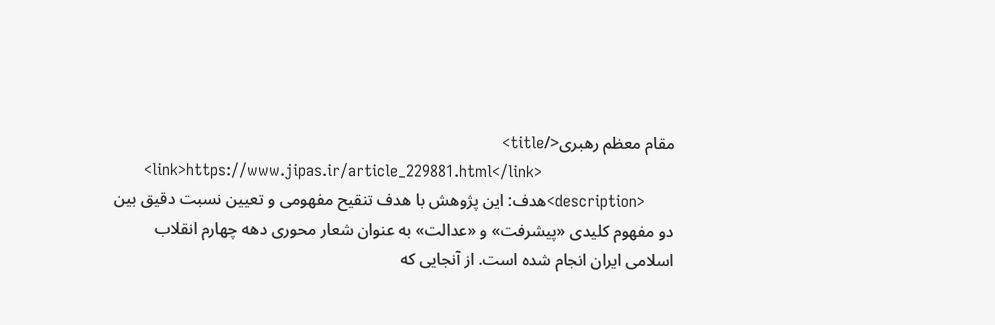مقام معظم رهبری</title>
      <link>https://www.jipas.ir/article_229881.html</link>
      <description>هدف: این پژوهش با هدف تنقیح مفهومی و تعیین نسبت دقیق بین دو مفهوم کلیدی «پیشرفت» و «عدالت» به عنوان شعار محوری دهه چهارم انقلاب اسلامی ایران انجام شده است. از آنجایی که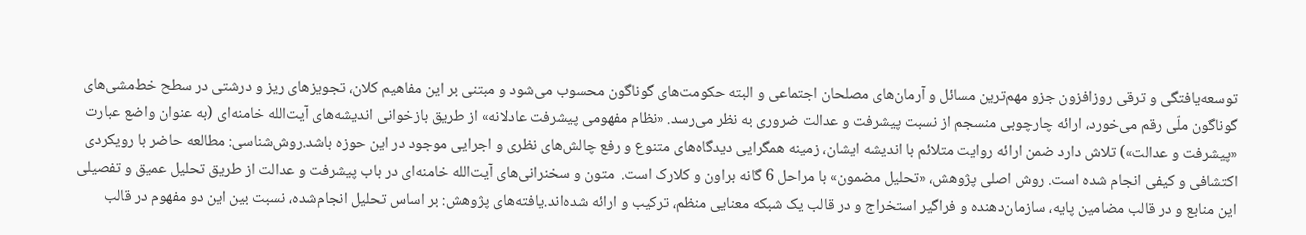توسعه‌یافتگی و ترقی روز‌افزون جزو مهم‌ترین مسائل و آرمان‌های مصلحان اجتماعی و البته حکومت‌های گوناگون محسوب می‌شود و مبتنی بر این مفاهیم کلان، تجویزهای ریز و درشتی در سطح خط‌مشی‌های گوناگون ملّی رقم می‌خورد، ارائه چارچوبی منسجم از نسبت پیشرفت و عدالت ضروری به نظر می‌رسد. «نظام مفهومی پیشرفت عادلانه» از طریق بازخوانی اندیشه‌های آیت‌الله خامنه‌ای (به عنوان واضع عبارت «پیشرفت و عدالت») تلاش دارد ضمن ارائه روایت متلائم با اندیشه ایشان، زمینه همگرایی دیدگاه‌های متنوع و رفع چالش‌های نظری و اجرایی موجود در این حوزه باشد.روش‌شناسی: مطالعه حاضر با رویکردی اکتشافی و کیفی انجام شده است. روش اصلی پژوهش، «تحلیل مضمون» با مراحل 6 گانه براون و کلارک است.  متون و سخنرانی‌های آیت‌الله خامنه‌ای در باب پیشرفت و عدالت از طریق تحلیل عمیق و تفصیلی این منابع و در قالب مضامین پایه، سازمان‌دهنده و فراگیر استخراج و در قالب یک شبکه معنایی منظم، ترکیب و ارائه شده‌اند.یافته‌های پژوهش: بر اساس تحلیل انجام‌شده، نسبت بین این دو مفهوم در قالب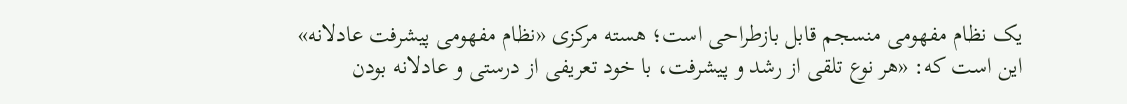یک نظام مفهومی منسجم قابل بازطراحی است؛ هسته مرکزی «نظام مفهومی پیشرفت عادلانه» این است که: «هر نوع تلقی از رشد و پیشرفت، با خود تعریفی از درستی و عادلانه بودن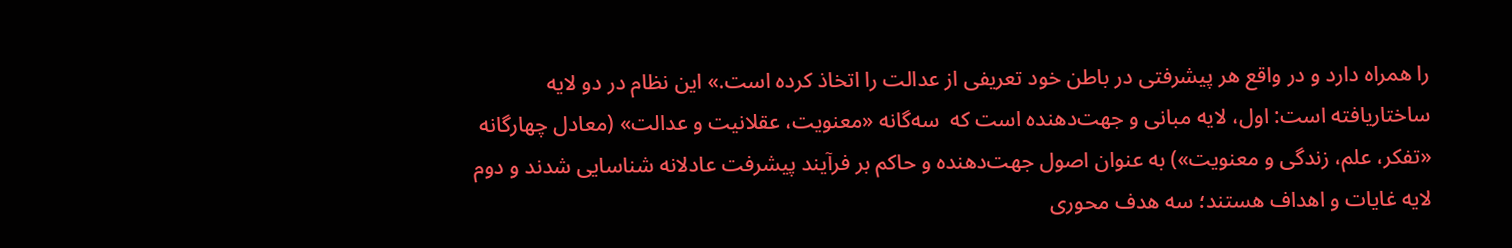را همراه دارد و در واقع هر پیشرفتی در باطن خود تعریفی از عدالت را اتخاذ کرده است.» این نظام در دو لایه ساختاریافته است: اول، لایه مبانی و جهت‌دهنده است که  سه‌گانه «معنویت، عقلانیت و عدالت» (معادل چهارگانه «تفکر، علم، زندگی و معنویت») به عنوان اصول جهت‌دهنده و حاکم بر فرآیند پیشرفت عادلانه شناسایی شدند و دوم  لایه غایات و اهداف هستند؛ سه هدف محوری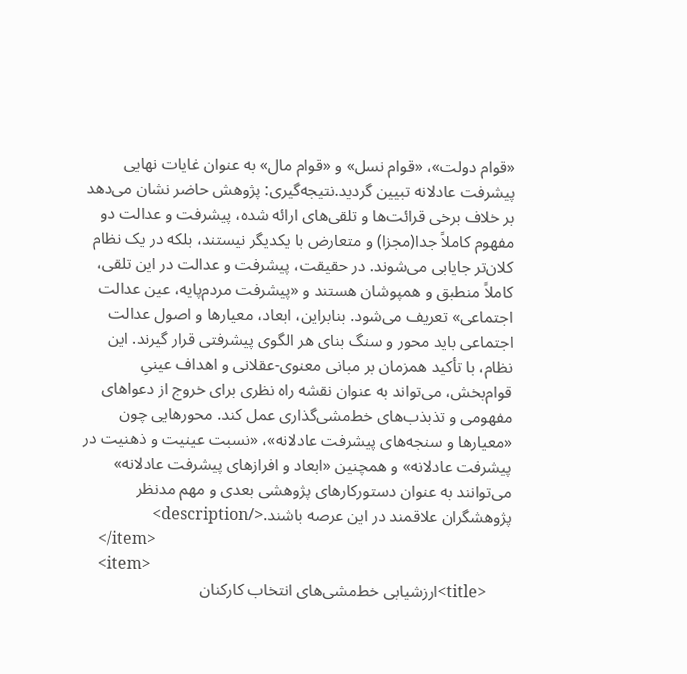«قوام دولت»، «قوام نسل» و «قوام مال» به عنوان غایات نهایی پیشرفت عادلانه تبیین گردید.نتیجه‌گیری: پژوهش حاضر نشان می‌دهد بر خلاف برخی قرائت‌ها و تلقی‌های ارائه شده، پیشرفت و عدالت دو مفهوم کاملاً جدا(مجزا) و متعارض با یکدیگر نیستند، بلکه در یک نظام کلان‌تر جایابی می‌شوند. در حقیقت، پیشرفت و عدالت در این تلقی، کاملاً منطبق و همپوشان هستند و «پیشرفت مردم‌پایه، عین عدالت اجتماعی» تعریف می‌شود. بنابراین، ابعاد، معیارها و اصول عدالت اجتماعی باید محور و سنگ بنای هر الگوی پیشرفتی قرار گیرند. این نظام، با تأکید همزمان بر مبانی معنوی-عقلانی و اهداف عینیِ قوام‌بخش، می‌تواند به عنوان نقشه راه نظری برای خروج از دعواهای مفهومی و تذبذب‌های خط‌مشی‌گذاری عمل کند. محورهایی چون «معیارها و سنجه‌های پیشرفت عادلانه»، «نسبت عینیت و ذهنیت در پیشرفت عادلانه» و همچنین «ابعاد و افرازهای پیشرفت عادلانه» می‌توانند به عنوان دستورکارهای پژوهشی بعدی و مهم مدنظر پژوهشگران علاقمند در این عرصه باشند.</description>
    </item>
    <item>
      <title>ارزشیابی خط‌‌مشی‌های انتخاب کارکنان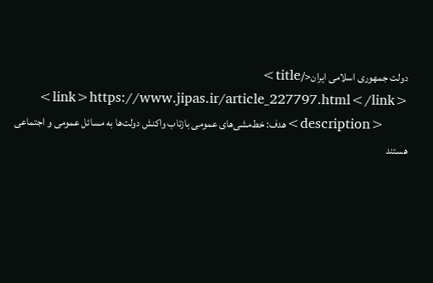دولت جمهوری اسلامی ایران</title>
      <link>https://www.jipas.ir/article_227797.html</link>
      <description>هدف: خط‌مشی‌های عمومی بازتاب واکنش دولت‌ها به مسائل عمومی و اجتماعی هستند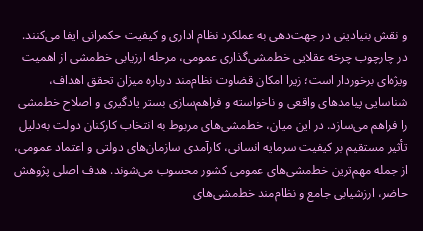و نقش بنیادینی در جهت‌دهی به عملکرد نظام اداری و کیفیت حکمرانی ایفا می‌کنند. در چارچوب چرخه عقلایی خط‌مشی‌گذاری عمومی، مرحله ارزیابی خط‌مشی از اهمیت ویژه‌ای برخوردار است؛ زیرا امکان قضاوت نظام‌مند درباره میزان تحقق اهداف، شناسایی پیامدهای واقعی و ناخواسته و فراهم‌سازی بستر یادگیری و اصلاح خط‌مشی را فراهم می‌سازد. در این میان، خط‌مشی‌های مربوط به انتخاب کارکنان دولت به‌دلیل تأثیر مستقیم بر کیفیت سرمایه انسانی، کارآمدی سازمان‌های دولتی و اعتماد عمومی، از جمله مهم‌ترین خط‌مشی‌های عمومی کشور محسوب می‌شوند. هدف اصلی پژوهش حاضر، ارزشیابی جامع و نظام‌مند خط‌مشی‌های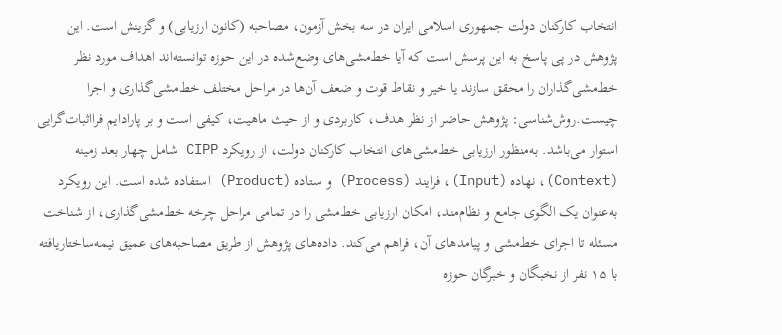انتخاب کارکنان دولت جمهوری اسلامی ایران در سه بخش آزمون، مصاحبه (کانون ارزیابی) و گزینش است. این پژوهش در پی پاسخ به این پرسش است که آیا خط‌مشی‌های وضع‌شده در این حوزه توانسته‌اند اهداف مورد نظر خط‌مشی‌گذاران را محقق سازند یا خیر و نقاط قوت و ضعف آن‌ها در مراحل مختلف خط‌مشی‌گذاری و اجرا چیست.روش‌شناسی: پژوهش حاضر از نظر هدف، کاربردی و از حیث ماهیت، کیفی است و بر پارادایم فرااثبات‌گرایی استوار می‌باشد. به‌منظور ارزیابی خط‌مشی‌های انتخاب کارکنان دولت، از رویکرد CIPP شامل چهار بعد زمینه (Context)، نهاده (Input)، فرایند (Process) و ستاده (Product) استفاده شده است. این رویکرد به‌عنوان یک الگوی جامع و نظام‌مند، امکان ارزیابی خط‌مشی را در تمامی مراحل چرخه خط‌مشی‌گذاری، از شناخت مسئله تا اجرای خط‌مشی و پیامدهای آن، فراهم می‌کند. داده‌های پژوهش از طریق مصاحبه‌های عمیق نیمه‌ساختاریافته با ۱۵ نفر از نخبگان و خبرگان حوزه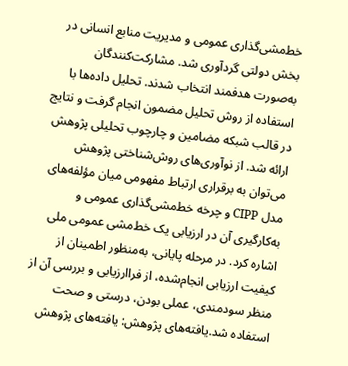خط‌مشی‌گذاری عمومی و مدیریت منابع انسانی در بخش دولتی گردآوری شد. مشارکت‌کنندگان به‌صورت هدفمند انتخاب شدند. تحلیل داده‌ها با استفاده از روش تحلیل مضمون انجام گرفت و نتایج در قالب شبکه مضامین و چارچوب تحلیلی پژوهش ارائه شد. از نوآوری‌های روش‌شناختی پژوهش می‌توان به برقراری ارتباط مفهومی میان مؤلفه‌های مدل CIPP و چرخه خط‌مشی‌گذاری عمومی و به‌کارگیری آن در ارزیابی یک خط‌مشی عمومی ملی اشاره کرد. در مرحله پایانی، به‌منظور اطمینان از کیفیت ارزیابی انجام‌شده، از فراارزیابی و بررسی آن از منظر سودمندی، عملی بودن، درستی و صحت استفاده شد.یافته‌های پژوهش: یافته‌های پژوهش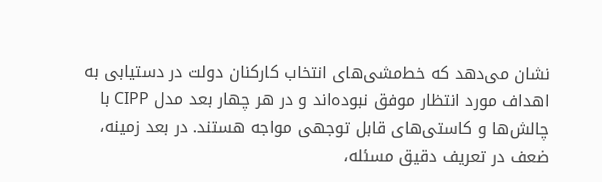نشان می‌دهد که خط‌مشی‌های انتخاب کارکنان دولت در دستیابی به اهداف مورد انتظار موفق نبوده‌اند و در هر چهار بعد مدل CIPP با چالش‌ها و کاستی‌های قابل توجهی مواجه هستند. در بعد زمینه، ضعف در تعریف دقیق مسئله،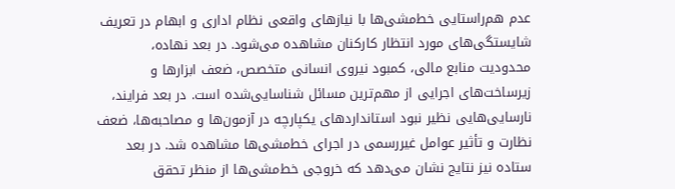عدم هم‌راستایی خط‌مشی‌ها با نیازهای واقعی نظام اداری و ابهام در تعریف شایستگی‌های مورد انتظار کارکنان مشاهده می‌شود. در بعد نهاده، محدودیت منابع مالی، کمبود نیروی انسانی متخصص، ضعف ابزارها و زیرساخت‌های اجرایی از مهم‌ترین مسائل شناسایی‌شده است. در بعد فرایند، نارسایی‌هایی نظیر نبود استانداردهای یکپارچه در آزمون‌ها و مصاحبه‌ها، ضعف نظارت و تأثیر عوامل غیررسمی در اجرای خط‌مشی‌ها مشاهده شد. در بعد ستاده نیز نتایج نشان می‌دهد که خروجی خط‌مشی‌ها از منظر تحقق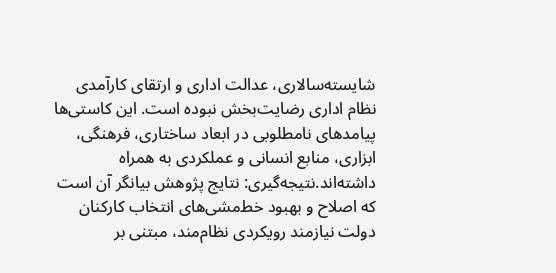شایسته‌سالاری، عدالت اداری و ارتقای کارآمدی نظام اداری رضایت‌بخش نبوده است. این کاستی‌ها پیامدهای نامطلوبی در ابعاد ساختاری، فرهنگی، ابزاری، منابع انسانی و عملکردی به همراه داشته‌اند.نتیجه‌گیری: نتایج پژوهش بیانگر آن است که اصلاح و بهبود خط‌مشی‌های انتخاب کارکنان دولت نیازمند رویکردی نظام‌مند، مبتنی بر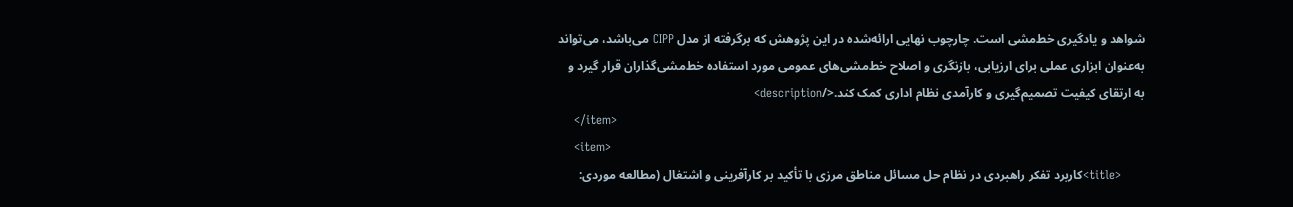شواهد و یادگیری خط‌مشی است. چارچوب نهایی ارائه‌شده در این پژوهش که برگرفته از مدل CIPP می‌باشد، می‌تواند به‌عنوان ابزاری عملی برای ارزیابی، بازنگری و اصلاح خط‌مشی‌های عمومی مورد استفاده خط‌مشی‌گذاران قرار گیرد و به ارتقای کیفیت تصمیم‌گیری و کارآمدی نظام اداری کمک کند.</description>
    </item>
    <item>
      <title>کاربرد تفکر راهبردی در نظام حل مسائل مناطق مرزی با تأکید بر کارآفرینی و اشتغال (مطالعه موردی: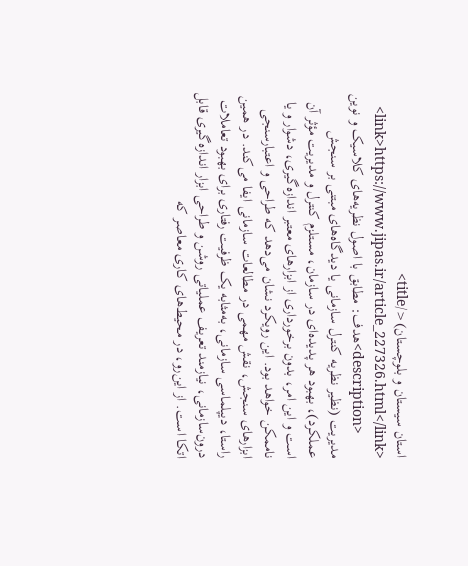استان سیستان و بلوچستان)</title>
      <link>https://www.jipas.ir/article_227326.html</link>
      <description>هدف: مطابق با اصول نظریه‌های کلاسیک و نوین مدیریت (نظیر نظریه کنترل سازمانی یا دیدگاه‌های مبتنی بر سنجش عملکرد)، بهبود هر پدیده‌ای در سازمان، مستلزم کنترل و مدیریت مؤثر آن است و این امر، بدون برخورداری از ابزارهای معتبر اندازه‌گیری، دشوار و یا ناممکن خواهد بود. این رویکرد نشان می‌دهد که طراحی و اعتبارسنجی ابزارهای سنجش، نقش مهمی در مطالعات سازمانی ایفا می‌کند. در همین راستا، دیپلماسی سازمانی، به‌مثابه یک ظرفیت رفتاری برای بهبود تعاملات درون‌سازمانی، نیازمند تعریف عملیاتی روشن و طراحی ابزار اندازه‌گیری قابل اتکا است. از این‌رو، در محیط‌های کاری معاصر که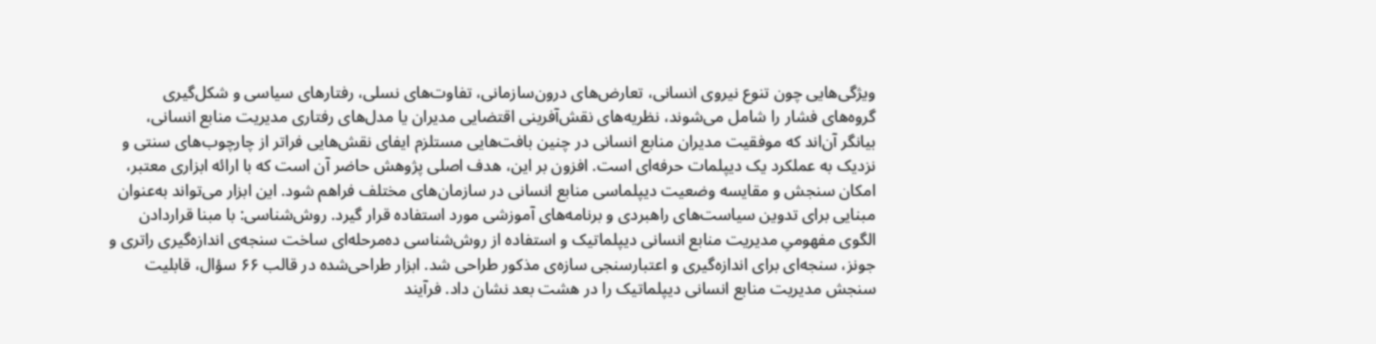ویژگی‌هایی چون تنوع نیروی انسانی، تعارض‌های درون‌سازمانی، تفاوت‌های نسلی، رفتارهای سیاسی و شکل‌گیری گروه‌های فشار را شامل می‌شوند، نظریه‌های نقش‌آفرینی اقتضایی مدیران یا مدل‌های رفتاری مدیریت منابع انسانی، بیانگر آن‌اند که موفقیت مدیران منابع انسانی در چنین بافت‌هایی مستلزم ایفای نقش‌هایی فراتر از چارچوب‌های سنتی و نزدیک به عملکرد یک دیپلمات حرفه‌ای است. افزون بر این، هدف اصلی پژوهش حاضر آن است که با ارائه ابزاری معتبر، امکان سنجش و مقایسه وضعیت دیپلماسی منابع انسانی در سازمان‌های مختلف فراهم شود. این ابزار می‌تواند به‌عنوان مبنایی برای تدوین سیاست‌های راهبردی و برنامه‌های آموزشی مورد استفاده قرار گیرد. روش‌شناسی: با مبنا قراردادن الگوی مفهومیِ مدیریت منابع انسانی دیپلماتیک و استفاده از روش‌شناسی ده‌مرحله‌ای ساخت سنجه‌ی اندازه‌گیری راتری و جونز، سنجه‌ای برای اندازه‌گیری و اعتبارسنجی سازه‌ی مذکور طراحی شد. ابزار طراحی‌شده در قالب ۶۶ سؤال، قابلیت سنجش مدیریت منابع انسانی دیپلماتیک را در هشت بعد نشان داد. فرآیند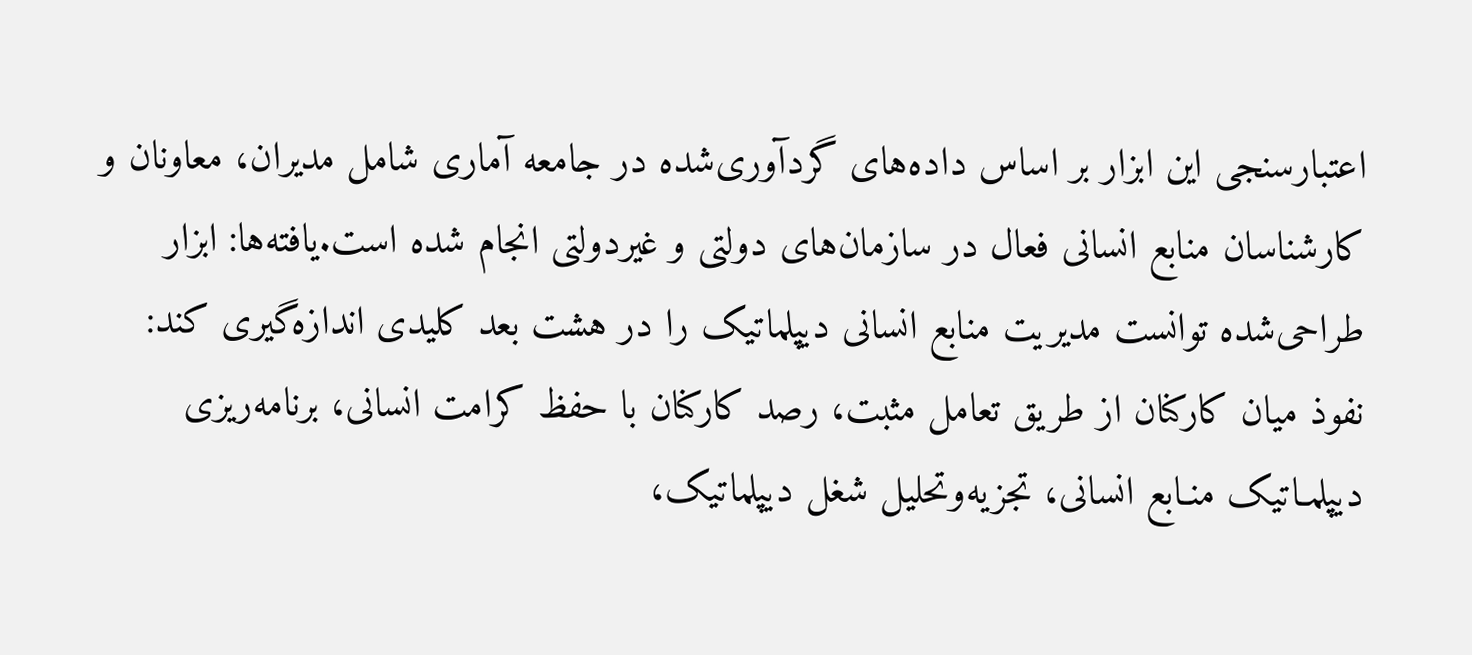اعتبارسنجی این ابزار بر اساس داده‌های گردآوری‌شده در جامعه آماری شامل مدیران، معاونان و کارشناسان منابع انسانی فعال در سازمان‌های دولتی و غیردولتی انجام شده است.یافته‌ها: ابزار طراحی‌شده توانست مدیریت منابع انسانی دیپلماتیک را در هشت بعد کلیدی اندازه‌گیری کند: نفوذ میان کارکنان از طریق تعامل مثبت، رصد کارکنان با حفظ کرامت انسانی، برنامه‌ریزی دیپلمـاتیک منـابع انسانی، تجزیه‌وتحلیل شغل دیپلماتیک،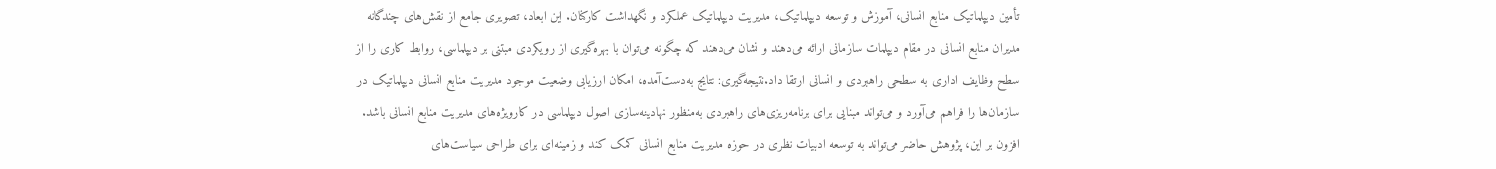تأمین دیپلماتیک منابع انسانی، آموزش و توسعه دیپلماتیک، مدیریت دیپلماتیک عملکرد و نگهداشت کارکنان. این ابعاد، تصویری جامع از نقش‌های چندگانه مدیران منابع انسانی در مقام دیپلمات سازمانی ارائه می‌دهند و نشان می‌دهند که چگونه می‌توان با بهره‌گیری از رویکردی مبتنی بر دیپلماسی، روابط کاری را از سطح وظایف اداری به سطحی راهبردی و انسانی ارتقا داد.نتیجه‌گیری: نتایج به‌دست‌آمده، امکان ارزیابی وضعیت موجود مدیریت منابع انسانی دیپلماتیک در سازمان‌ها را فراهم می‌آورد و می‌تواند مبنایی برای برنامه‌ریزی‌های راهبردی به‌منظور نهادینه‌سازی اصول دیپلماسی در کارویژه‌های مدیریت منابع انسانی باشد. افزون بر این، پژوهش حاضر می‌تواند به توسعه ادبیات نظری در حوزه مدیریت منابع انسانی کمک کند و زمینه‌ای برای طراحی سیاست‌های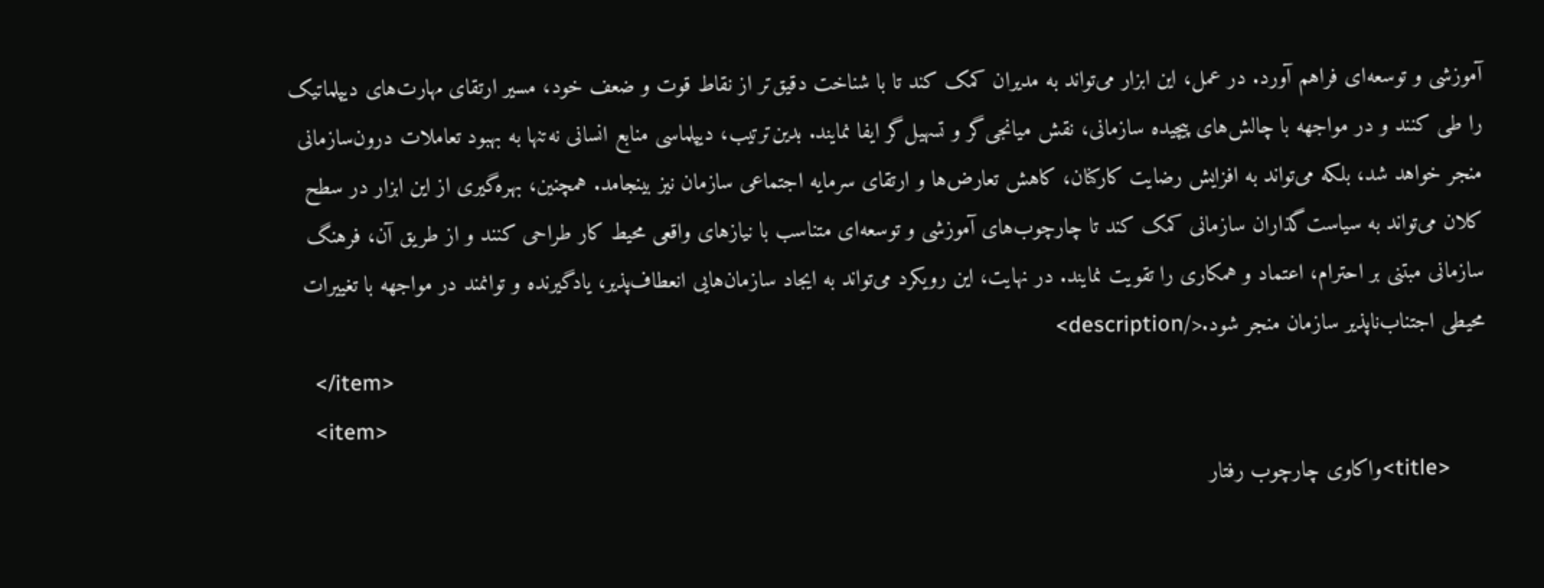آموزشی و توسعه‌ای فراهم آورد. در عمل، این ابزار می‌تواند به مدیران کمک کند تا با شناخت دقیق‌تر از نقاط قوت و ضعف خود، مسیر ارتقای مهارت‌های دیپلماتیک را طی کنند و در مواجهه با چالش‌های پیچیده سازمانی، نقش میانجی‌گر و تسهیل‌گر ایفا نمایند. بدین‌ترتیب، دیپلماسی منابع انسانی نه‌تنها به بهبود تعاملات درون‌سازمانی منجر خواهد شد، بلکه می‌تواند به افزایش رضایت کارکنان، کاهش تعارض‌ها و ارتقای سرمایه اجتماعی سازمان نیز بینجامد. همچنین، بهره‌گیری از این ابزار در سطح کلان می‌تواند به سیاست‌گذاران سازمانی کمک کند تا چارچوب‌های آموزشی و توسعه‌ای متناسب با نیازهای واقعی محیط کار طراحی کنند و از طریق آن، فرهنگ سازمانی مبتنی بر احترام، اعتماد و همکاری را تقویت نمایند. در نهایت، این رویکرد می‌تواند به ایجاد سازمان‌هایی انعطاف‌پذیر، یادگیرنده و توانمند در مواجهه با تغییرات محیطی اجتناب‌ناپذیر سازمان منجر شود.</description>
    </item>
    <item>
      <title>واکاوی چارچوب رفتار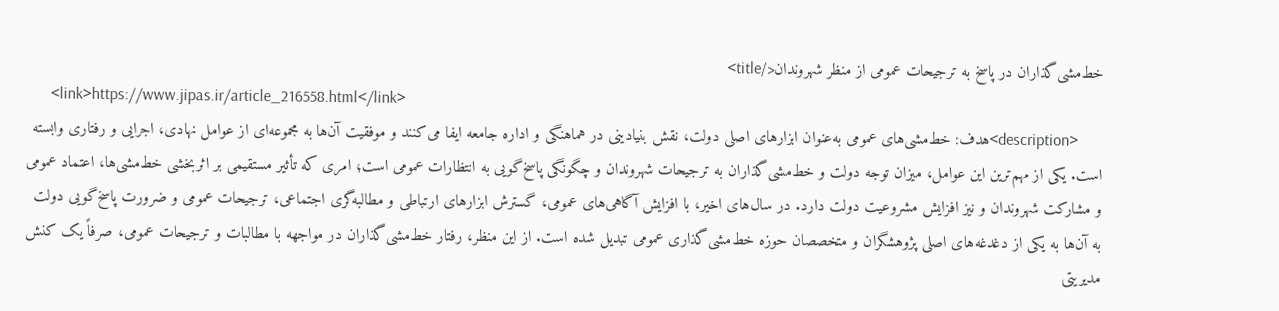خط‌مشی‌گذاران در پاسخ به ترجیحات عمومی از منظر شهروندان</title>
      <link>https://www.jipas.ir/article_216558.html</link>
      <description>هدف: خط‌مشی‌های عمومی به‌عنوان ابزارهای اصلی دولت، نقش بنیادینی در هماهنگی و اداره جامعه ایفا می‌کنند و موفقیت آن‌ها به مجموعه‌ای از عوامل نهادی، اجرایی و رفتاری وابسته است. یکی از مهم‌ترین این عوامل، میزان توجه دولت و خط‌مشی‌گذاران به ترجیحات شهروندان و چگونگی پاسخ‌گویی به انتظارات عمومی است؛ امری که تأثیر مستقیمی بر اثربخشی خط‌مشی‌ها، اعتماد عمومی و مشارکت شهروندان و نیز افزایش مشروعیت دولت دارد. در سال‌های اخیر، با افزایش آگاهی‌های عمومی، گسترش ابزارهای ارتباطی و مطالبه‌گری اجتماعی، ترجیحات عمومی و ضرورت پاسخ‌گویی دولت به آن‌ها به یکی از دغدغه‌های اصلی پژوهشگران و متخصصان حوزه خط‌مشی‌گذاری عمومی تبدیل شده است. از این منظر، رفتار خط‌مشی‌گذاران در مواجهه با مطالبات و ترجیحات عمومی، صرفاً یک کنش مدیریتی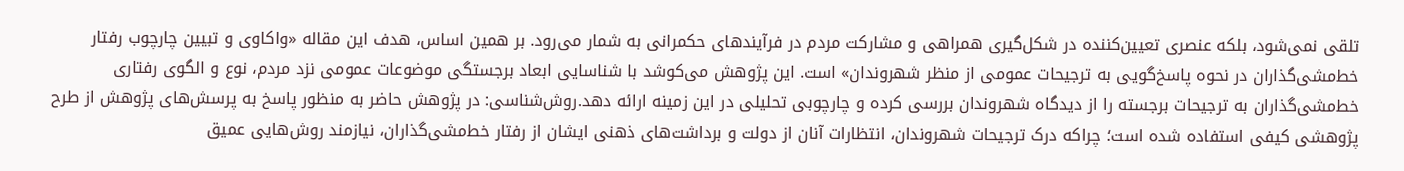تلقی نمی‌شود، بلکه عنصری تعیین‌کننده در شکل‌گیری همراهی و مشارکت مردم در فرآیندهای حکمرانی به شمار می‌رود. بر همین اساس، هدف این مقاله «واکاوی و تبیین چارچوب رفتار خط‌مشی‌گذاران در نحوه پاسخ‌گویی به ترجیحات عمومی از منظر شهروندان» است. این پژوهش می‌کوشد با شناسایی ابعاد برجستگی موضوعات عمومی نزد مردم، نوع و الگوی رفتاری خط‌مشی‌گذاران به ترجیحات برجسته را از دیدگاه شهروندان بررسی کرده و چارچوبی تحلیلی در این زمینه ارائه دهد.روش‌شناسی: در پژوهش حاضر به منظور پاسخ به پرسش‌های پژوهش از طرح پژوهشی کیفی استفاده شده است؛ چراکه درک ترجیحات شهروندان، انتظارات آنان از دولت و برداشت‌های ذهنی ایشان از رفتار خط‌مشی‌گذاران، نیازمند روش‌هایی عمیق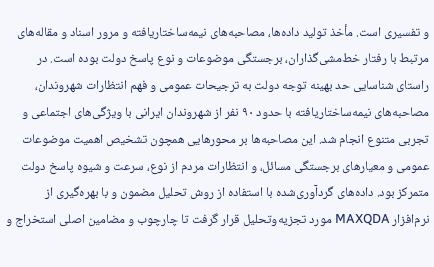و تفسیری است. مأخذ تولید داده‌ها، مصاحبه‌های نیمه‌ساختاریافته و مرور اسناد و مقاله‌های مرتبط با رفتار خط‌مشی‌گذاران، برجستگی موضوعات و نوع پاسخ دولت بوده است. در راستای شناسایی حد بهینه توجه دولت به ترجیحات عمومی و فهم انتظارات شهروندان، مصاحبه‌های نیمه‌ساختاریافته با حدود ۹۰ نفر از شهروندان ایرانی با ویژگی‌های اجتماعی و تجربی متنوع انجام شد. این مصاحبه‌ها بر محورهایی همچون تشخیص اهمیت موضوعات عمومی و معیارهای برجستگی مسائل، و انتظارات مردم از نوع، سرعت و شیوه پاسخ دولت متمرکز بود. داده‌های گردآوری‌شده با استفاده از روش تحلیل مضمون و با بهره‌گیری از نرم‌افزار MAXQDA مورد تجزیه‌وتحلیل قرار گرفت تا چارچوب و مضامین اصلی استخراج و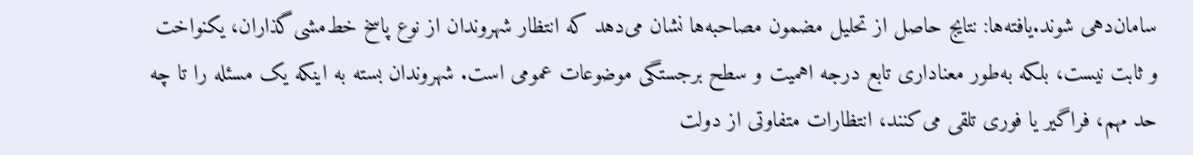سامان‌دهی شوند.یافته‌ها: نتایج حاصل از تحلیل مضمون مصاحبه‌ها نشان می‌دهد که انتظار شهروندان از نوع پاسخ خط‌مشی‌گذاران، یکنواخت و ثابت نیست، بلکه به‌طور معناداری تابع درجه اهمیت و سطح برجستگی موضوعات عمومی است. شهروندان بسته به اینکه یک مسئله را تا چه حد مهم، فراگیر یا فوری تلقی می‌کنند، انتظارات متفاوتی از دولت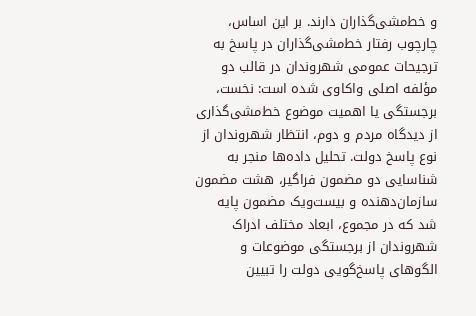و خط‌مشی‌گذاران دارند. بر این اساس، چارچوب رفتار خط‌مشی‌گذاران در پاسخ به ترجیحات عمومی شهروندان در قالب دو مؤلفه اصلی واکاوی شده است: نخست، برجستگی یا اهمیت موضوع خط‌مشی‌گذاری از دیدگاه مردم و دوم، انتظار شهروندان از نوع پاسخ دولت. تحلیل داده‌ها منجر به شناسایی دو مضمون فراگیر، هشت مضمون سازمان‌دهنده و بیست‌ویک مضمون پایه شد که در مجموع، ابعاد مختلف ادراک شهروندان از برجستگی موضوعات و الگوهای پاسخ‌گویی دولت را تبیین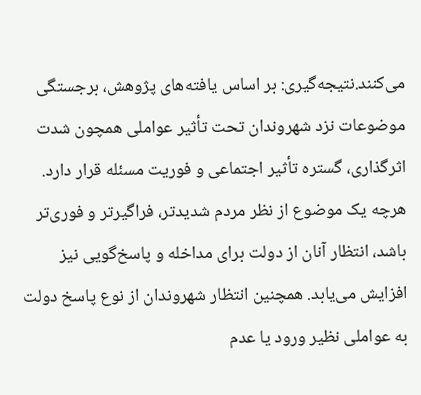می‌کنند.نتیجه‌گیری: بر اساس یافته‌های پژوهش، برجستگی موضوعات نزد شهروندان تحت تأثیر عواملی همچون شدت اثرگذاری، گستره تأثیر اجتماعی و فوریت مسئله قرار دارد. هرچه یک موضوع از نظر مردم شدیدتر، فراگیرتر و فوری‌تر باشد، انتظار آنان از دولت برای مداخله و پاسخ‌گویی نیز افزایش می‌یابد. همچنین انتظار شهروندان از نوع پاسخ دولت به عواملی نظیر ورود یا عدم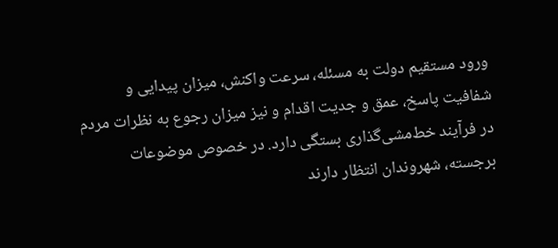ورود مستقیم دولت به مسئله، سرعت واکنش، میزان پیدایی و شفافیت پاسخ، عمق و جدیت اقدام و نیز میزان رجوع به نظرات مردم در فرآیند خط‌مشی‌گذاری بستگی دارد. در خصوص موضوعات برجسته، شهروندان انتظار دارند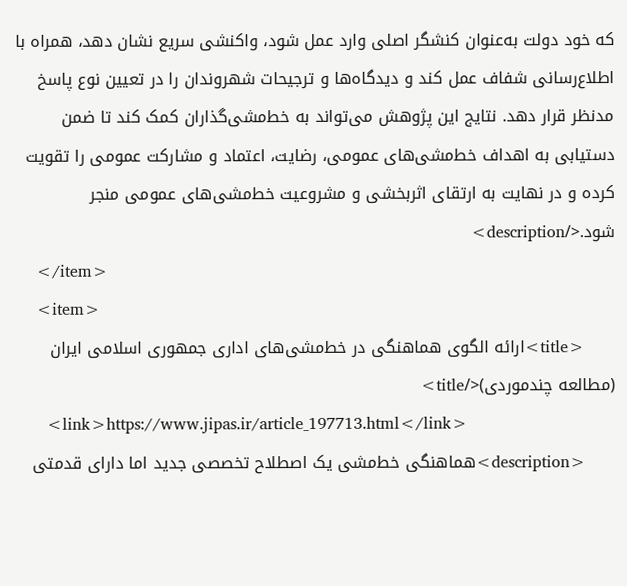که خود دولت به‌عنوان کنشگر اصلی وارد عمل شود، واکنشی سریع نشان دهد، همراه با اطلاع‌رسانی شفاف عمل کند و دیدگاه‌ها و ترجیحات شهروندان را در تعیین نوع پاسخ مدنظر قرار دهد. نتایج این پژوهش می‌تواند به خط‌مشی‌گذاران کمک کند تا ضمن دستیابی به اهداف خط‌مشی‌های عمومی، رضایت، اعتماد و مشارکت عمومی را تقویت کرده و در نهایت به ارتقای اثربخشی و مشروعیت خط‌مشی‌های عمومی منجر شود.</description>
    </item>
    <item>
      <title>ارائه الگوی هماهنگی در خط‌مشی‌های اداری جمهوری اسلامی ایران (مطالعه چند‌موردی)</title>
      <link>https://www.jipas.ir/article_197713.html</link>
      <description>هماهنگی‌ خط‌مشی یک اصطلاح تخصصی جدید اما دارای قدمتی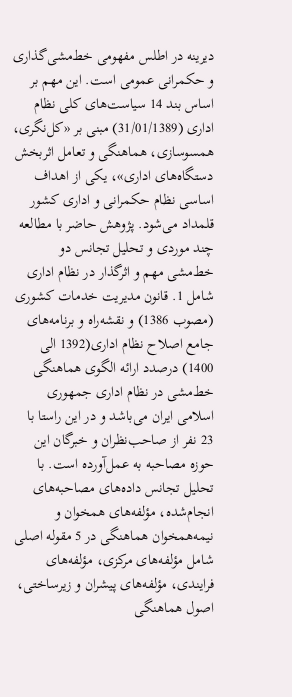دیرینه در اطلس مفهومی خط‌مشی‌گذاری و حکمرانی عمومی است. این مهم بر اساس بند 14 سیاست‌های کلی نظام اداری (31/01/1389) مبنی بر «کل‌نگری، همسوسازی، هماهنگی و تعامل اثربخش دستگاه‌های اداری»، یکی از اهداف اساسی نظام حکمرانی و اداری کشور قلمداد می‌شود. پژوهش حاضر با مطالعه چند موردی و تحلیل تجانس دو خط‌مشی مهم و اثرگذار در نظام اداری شامل 1. قانون مدیریت خدمات کشوری (مصوب 1386) و نقشه‌راه و برنامه‌های جامع اصلاح نظام اداری(1392 الی 1400) درصدد ارائه الگوی هماهنگی خط‌مشی در نظام اداری جمهوری اسلامی ایران می‌باشد و در این راستا با 23 نفر از صاحب‌نظران و خبرگان این حوزه مصاحبه به عمل‌آورده است. با تحلیل تجانس داده‌های مصاحبه‌های انجام‌شده، مؤلفه‌های همخوان و نیمه‌همخوان هماهنگی در 5 مقوله اصلی شامل مؤلفه‌های مرکزی، مؤلفه‌های فرایندی، مؤلفه‌های پیشران و زیرساختی، اصول هماهنگی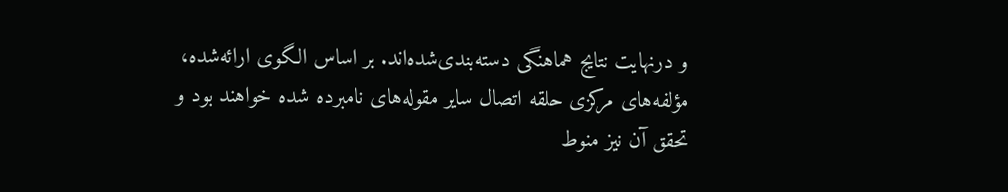و درنهایت نتایج هماهنگی دسته‌بندی‌شده‌اند. بر اساس الگوی ارائه‌شده، مؤلفه‌های مرکزی حلقه اتصال سایر مقوله‌های نامبرده شده خواهند بود و تحقق آن نیز منوط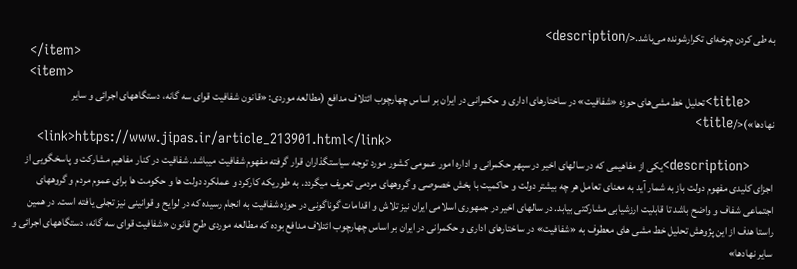به طی کردن چرخه‌ای تکرارشونده می‌باشد.</description>
    </item>
    <item>
      <title>تحلیل خط‌مشی‌های حوزه «شفافیت» در ساختارهای اداری و حکمرانی در ایران بر اساس چهارچوب ائتلاف مدافع (مطالعه موردی: «قانون شفافیت قوای سه گانه، دستگاههای اجرائی و سایر نهادها»)</title>
      <link>https://www.jipas.ir/article_213901.html</link>
      <description>یکی از مفاهیمی که در سالهای اخیر در سپهر حکمرانی و اداره امور عمومی کشور مورد توجه سیاستگذاران قرار گرفته مفهوم شفافیت میباشد. شفافیت در کنار مفاهیم مشارکت و پاسخگویی از اجزای کلیدی مفهوم دولت باز به شمار آید به معنای تعامل هر چه بیشتر دولت و حاکمیت با بخش خصوصی و گروههای مردمی تعریف میگردد. به طوریکه کارکرد و عملکرد دولت ها و حکومت ها برای عموم مردم و گروههای اجتماعی شفاف و واضح باشد تا قابلیت ارزشیابی مشارکتی بیابد. در سالهای اخیر در جمهوری اسلامی ایران نیز تلاش و اقدامات گوناگونی در حوزه شفافیت به انجام رسیده که در لوایح و قوانینی نیز تجلی یافته است. در همین راستا هدف از این پژوهش تحلیل خط مشی های معطوف به «شفافیت» در ساختارهای اداری و حکمرانی در ایران بر اساس چهارچوب ائتلاف مدافع بوده که مطالعه موردی طرح قانون «شفافیت قوای سه گانه، دستگاههای اجرائی و سایر نهادها»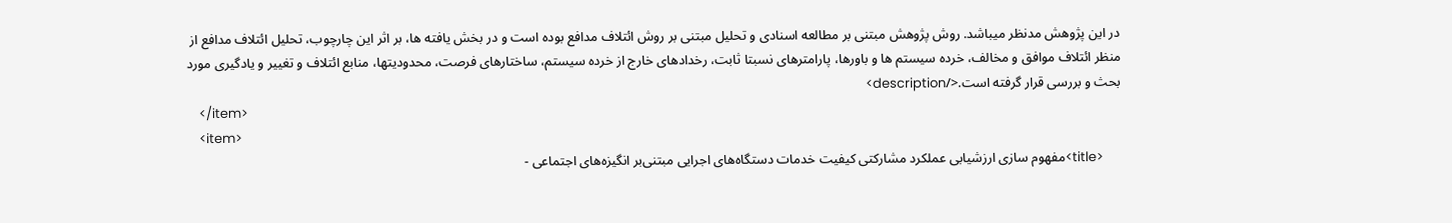در این پژوهش مدنظر میباشد. روش پژوهش مبتنی بر مطالعه اسنادی و تحلیل مبتنی بر روش ائتلاف مدافع بوده است و در بخش یافته ها، بر اثر این چارچوب، تحلیل ائتلاف مدافع از منظر ائتلاف موافق و مخالف، خرده سیستم ها و باورها، پارامترهای نسبتا ثابت، رخدادهای خارج از خرده سیستم، ساختارهای فرصت، محدودیتها، منابع ائتلاف و تغییر و یادگیری مورد بحث و بررسی قرار گرفته است.</description>
    </item>
    <item>
      <title>مفهوم سازی ارزشیابی عملکرد مشارکتی کیفیت خدمات دستگاه‌های اجرایی مبتنی‌بر انگیزه‌های اجتماعی -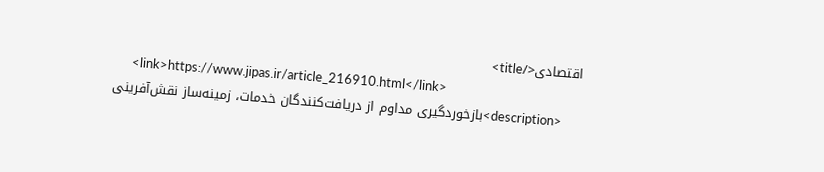اقتصادی</title>
      <link>https://www.jipas.ir/article_216910.html</link>
      <description>بازخوردگیری مداوم از دریافت‌کنندگان خدمات، زمینه‌ساز نقش‌آفرینی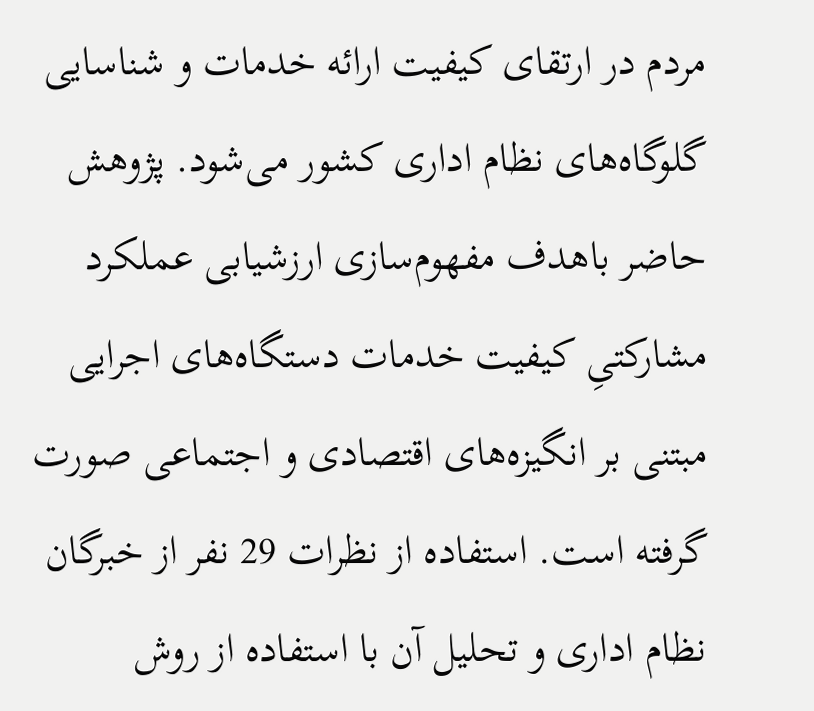مردم در ارتقای کیفیت ارائه خدمات و شناسایی گلوگاه‌های نظام اداری کشور می‌شود. پژوهش حاضر باهدف مفهوم‌سازی ارزشیابی عملکرد مشارکتیِ کیفیت خدمات دستگاه‌های اجرایی مبتنی بر انگیزه‌های اقتصادی و اجتماعی صورت گرفته است. استفاده از نظرات 29 نفر از خبرگان نظام اداری و تحلیل آن با استفاده از روش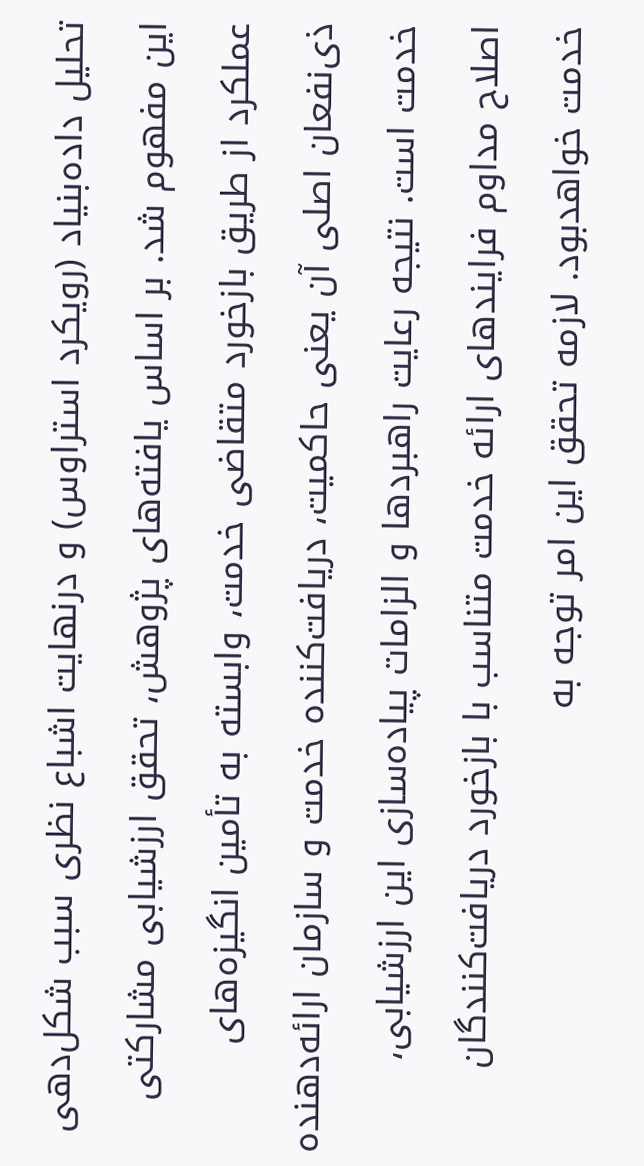تحلیل داده‌بنیاد (رویکرد استراوس) و درنهایت اشباع نظری سبب شکل‌دهی این مفهوم شد. بر اساس یافته‌های پژوهش، تحقق ارزشیابی مشارکتی عملکرد از طریق بازخورد متقاضی خدمت، وابسته به تأمین انگیزه‌های ذی‌نفعان اصلی آن یعنی حاکمیت، دریافت‌کننده خدمت و سازمان ارائه‌دهنده خدمت است. نتیجه رعایت راهبردها و الزامات پیاده‌سازی این ارزشیابی، اصلاح مداوم فرایندهای ارائه خدمت متناسب با بازخورد دریافت‌کنندگان خدمت خواهدبود. لازمه تحقق این امر توجه به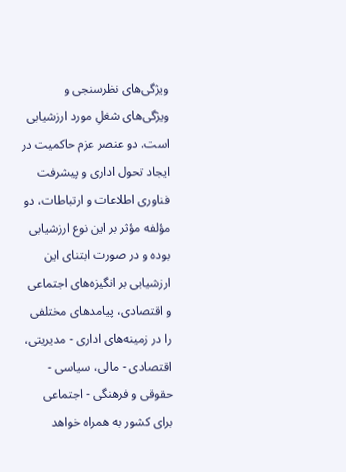ویژگی‌های نظرسنجی و ویژگی‌های شغلِ مورد ارزشیابی است. دو عنصر عزم حاکمیت در ایجاد تحول اداری و پیشرفت فناوری اطلاعات و ارتباطات، دو مؤلفه مؤثر بر این نوع ارزشیابی بوده و در صورت ابتنای این ارزشیابی بر انگیزه‌های اجتماعی و اقتصادی، پیامدهای مختلفی را در زمینه‌های اداری - مدیریتی، اقتصادی - مالی، سیاسی - حقوقی و فرهنگی - اجتماعی برای کشور به همراه خواهد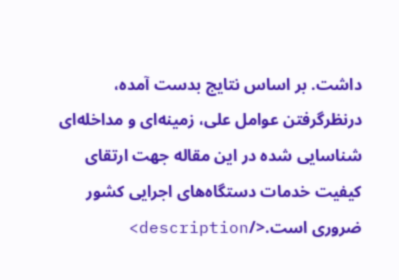داشت. بر اساس نتایج بدست آمده، درنظرگرفتن عوامل علی، زمینه‌ای و مداخله‌ای شناسایی شده در این مقاله جهت ارتقای کیفیت خدمات دستگاه‌های اجرایی کشور ضروری است.</description>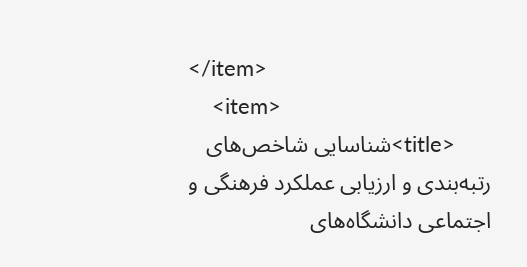</item>
    <item>
      <title>شناسایی شاخص‌های رتبه‌بندی و ارزیابی عملکرد فرهنگی و اجتماعی دانشگاه‌های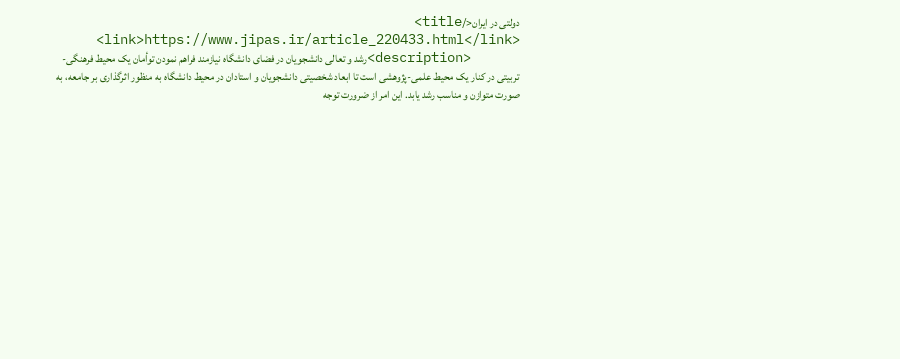دولتی در ایران</title>
      <link>https://www.jipas.ir/article_220433.html</link>
      <description>رشد و تعالی دانشجویان در فضای دانشگاه نیازمند فراهم نمودن توأمان یک محیط فرهنگی- تربیتی در کنار یک محیط علمی-پژوهشی است تا ابعاد شخصیتی دانشجویان و استادان در محیط دانشگاه به منظور اثرگذاری بر جامعه، به صورت متوازن و مناسب رشد یابد. این امر از ضرورت توجه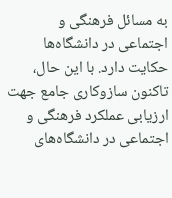به مسائل فرهنگی و اجتماعی در دانشگاه‌ها حکایت دارد. با این حال، تاکنون سازوکاری جامع جهت ارزیابی‌ عملکرد فرهنگی و اجتماعی در دانشگاه‌های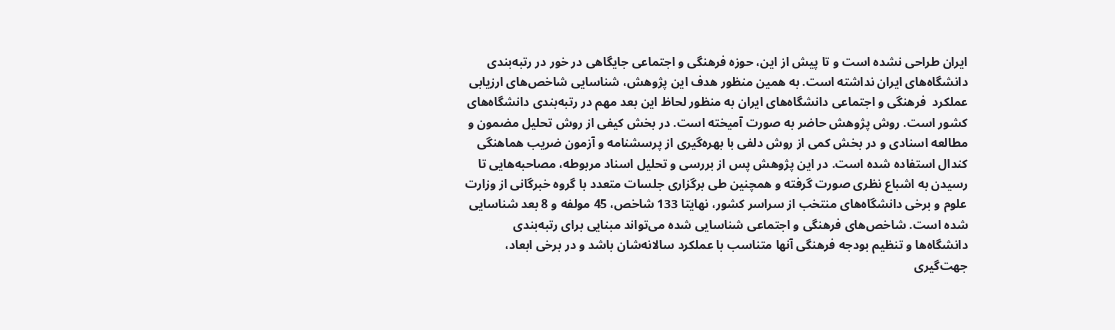ایران طراحی نشده است و تا پیش از این، حوزه فرهنگی و اجتماعی جایگاهی در خور در رتبه‌بندی دانشگاه‌های ایران نداشته است. به همین منظور هدف این پژوهش، شناسایی شاخص‌های ارزیابی‌ عملکرد  فرهنگی و اجتماعی دانشگاه‌های ایران به منظور لحاظ این بعد مهم در رتبه‌بندی دانشگاه‌های کشور است. روش پژوهش حاضر به صورت آمیخته است. در بخش کیفی از روش تحلیل مضمون و مطالعه اسنادی و در بخش کمی از روش دلفی با بهره‌گیری از پرسشنامه و آزمون ضریب هماهنگی کندال استفاده شده است. در این پژوهش پس از بررسی و تحلیل اسناد مربوطه، مصاحبه‌هایی تا رسیدن به اشباع نظری صورت گرفته و همچنین طی برگزاری جلسات متعدد با گروه خبرگانی از وزارت علوم و برخی دانشگاه‌های منتخب از سراسر کشور، نهایتا 133 شاخص، 45 مولفه و 8 بعد شناسایی شده است. شاخص‌های فرهنگی و اجتماعی شناسایی شده می‌تواند مبنایی برای رتبه‌بندی دانشگاه‌ها و تنظیم بودجه فرهنگی آنها متناسب با عملکرد سالانه‌شان باشد و در برخی ابعاد، جهت‌گیری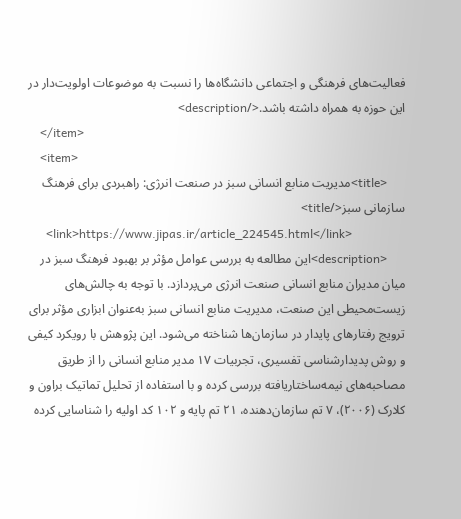فعالیت‌های فرهنگی و اجتماعی دانشگاه‌ها را نسبت به موضوعات اولویت‌دار در این حوزه به همراه داشته باشد.</description>
    </item>
    <item>
      <title>مدیریت منابع انسانی سبز در صنعت انرژی: راهبردی برای فرهنگ سازمانی سبز</title>
      <link>https://www.jipas.ir/article_224545.html</link>
      <description>این مطالعه به بررسی عوامل مؤثر بر بهبود فرهنگ سبز در میان مدیران منابع انسانی صنعت انرژی می‌پردازد. با توجه به چالش‌های زیست‌محیطی این صنعت، مدیریت منابع انسانی سبز به‌عنوان ابزاری مؤثر برای ترویج رفتارهای پایدار در سازمان‌ها شناخته می‌شود. این پژوهش با رویکرد کیفی و روش پدیدارشناسی تفسیری، تجربیات ۱۷ مدیر منابع انسانی را از طریق مصاحبه‌های نیمه‌ساختاریافته بررسی کرده و با استفاده از تحلیل تماتیک براون و کلارک (۲۰۰۶)، ۷ تم سازمان‌دهنده، ۲۱ تم پایه و ۱۰۲ کد اولیه را شناسایی کرده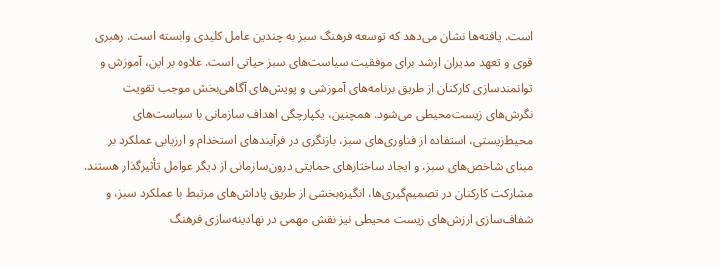است. یافته‌ها نشان می‌دهد که توسعه فرهنگ سبز به چندین عامل کلیدی وابسته است. رهبری قوی و تعهد مدیران ارشد برای موفقیت سیاست‌های سبز حیاتی است. علاوه بر این، آموزش و توانمندسازی کارکنان از طریق برنامه‌های آموزشی و پویش‌های آگاهی‌بخش موجب تقویت نگرش‌های زیست‌محیطی می‌شود. همچنین، یکپارچگی اهداف سازمانی با سیاست‌های محیط‌زیستی، استفاده از فناوری‌های سبز، بازنگری در فرآیندهای استخدام و ارزیابی عملکرد بر مبنای شاخص‌های سبز، و ایجاد ساختارهای حمایتی درون‌سازمانی از دیگر عوامل تأثیرگذار هستند. مشارکت کارکنان در تصمیم‌گیری‌ها، انگیزه‌بخشی از طریق پاداش‌های مرتبط با عملکرد سبز، و شفاف‌سازی ارزش‌های زیست محیطی نیز نقش مهمی در نهادینه‌سازی فرهنگ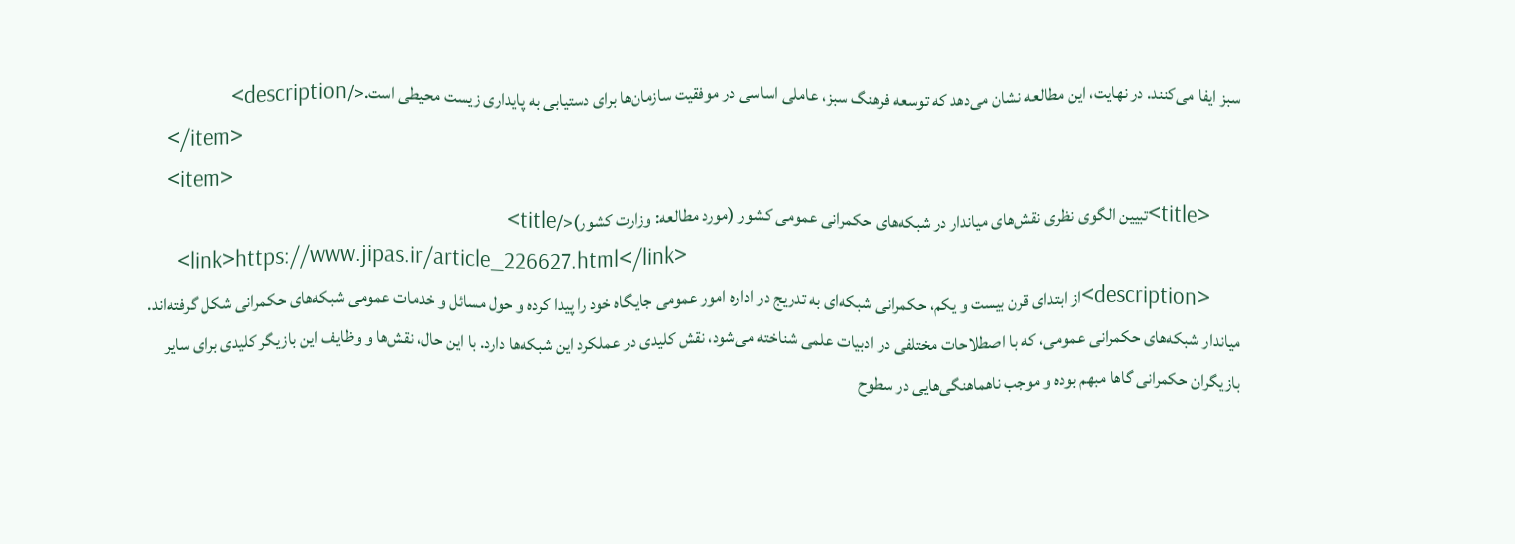سبز ایفا می‌کنند. در نهایت، این مطالعه نشان می‌دهد که توسعه فرهنگ سبز، عاملی اساسی در موفقیت سازمان‌ها برای دستیابی به پایداری زیست محیطی است.</description>
    </item>
    <item>
      <title>تبیین الگوی نظری نقش‌‌های میاندار در شبکه‌های حکمرانی عمومی کشور (مورد مطالعه: وزارت کشور)</title>
      <link>https://www.jipas.ir/article_226627.html</link>
      <description>از ابتدای قرن بیست و یکم، حکمرانی شبکه‌ای به تدریج در اداره امور عمومی جایگاه خود را پیدا کرده و حول مسائل و خدمات عمومی شبکه‌های حکمرانی شکل گرفته‌اند. میاندار شبکه‌های حکمرانی عمومی، که با اصطلاحات مختلفی در ادبیات علمی شناخته می‌شود، نقش کلیدی در عملکرد این شبکه‌ها دارد. با این حال، نقش‌ها و وظایف این بازیگر کلیدی برای سایر بازیگران حکمرانی گاها مبهم بوده و موجب ناهماهنگی‌هایی در سطوح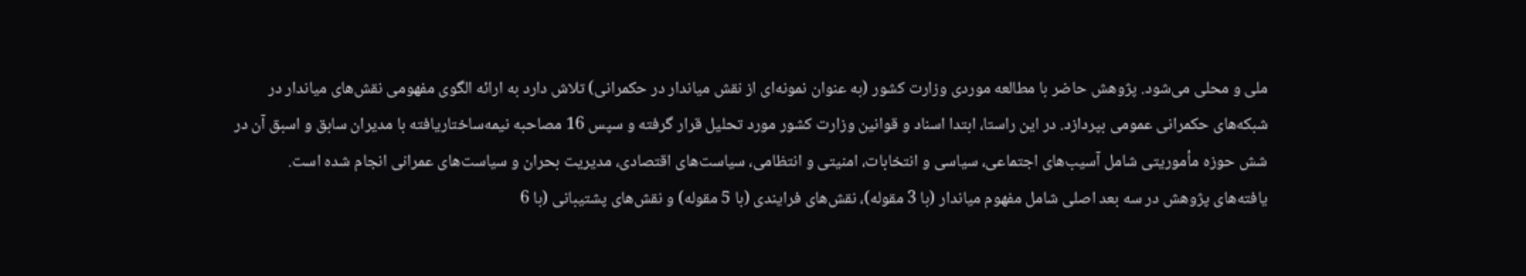ملی و محلی می‌شود. پژوهش حاضر با مطالعه موردی وزارت کشور (به عنوان نمونه‌ای از نقش میاندار در حکمرانی) تلاش دارد به ارائه الگوی مفهومی نقش‌های میاندار در شبکه‌های حکمرانی عمومی بپردازد. در این راستا، ابتدا اسناد و قوانین وزارت کشور مورد تحلیل قرار گرفته و سپس 16 مصاحبه نیمه‌ساختاریافته با مدیران سابق و اسبق آن در شش حوزه مأموریتی شامل آسیب‌های اجتماعی، سیاسی و انتخابات، امنیتی و انتظامی، سیاست‌های اقتصادی، مدیریت بحران و سیاست‌های عمرانی انجام شده است. یافته‌های پژوهش در سه بعد اصلی شامل مفهوم میاندار (با 3 مقوله)، نقش‌های فرایندی (با 5 مقوله) و نقش‌های پشتیبانی (با 6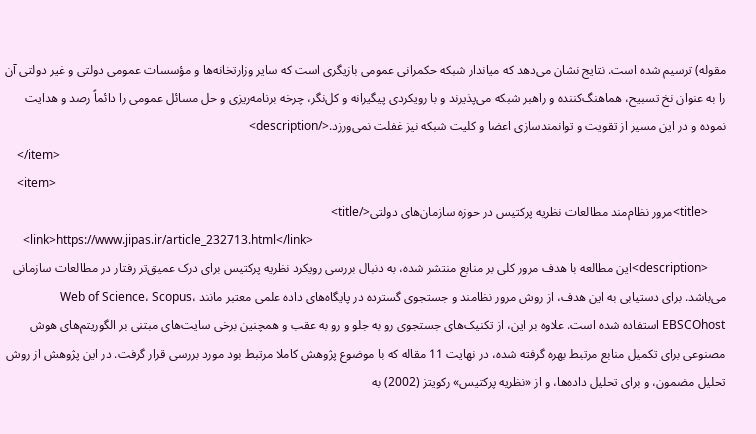مقوله) ترسیم شده است. نتایج نشان می‌دهد که میاندار شبکه حکمرانی عمومی بازیگری است که سایر وزارتخانه‌ها و مؤسسات عمومی دولتی و غیر دولتی آن را به عنوان نخ تسبیح، هماهنگ‌کننده و راهبر شبکه می‌پذیرند و با رویکردی پیگیرانه و کل‌نگر، چرخه برنامه‌ریزی و حل مسائل عمومی را دائماً رصد و هدایت نموده و در این مسیر از تقویت و توانمندسازی اعضا و کلیت شبکه نیز غفلت نمی‌ورزد.</description>
    </item>
    <item>
      <title>مرور نظام‌مند مطالعات نظریه‌ پرکتیس در حوزه سازمان‌های دولتی</title>
      <link>https://www.jipas.ir/article_232713.html</link>
      <description>این مطالعه با هدف مرور کلی بر منابع منتشر شده، به دنبال بررسی رویکرد نظریه پرکتیس برای درک عمیق‌تر رفتار در مطالعات سازمانی می‌باشد. برای دستیابی به این هدف، از روش مرور نظامند و جستجوی گسترده در پایگاه‌های داده علمی معتبر مانند Web of Science، Scopus، EBSCOhost استفاده شده است. علاوه بر این، از تکنیک‌های جستجوی رو به جلو و رو به عقب و همچنین برخی سایت‌های مبتنی بر الگوریتم‌های هوش مصنوعی برای تکمیل منابع مرتبط بهره گرفته شده، در نهایت 11 مقاله که با موضوع پژوهش کاملا مرتبط بود مورد بررسی قرار گرفت. در این پژوهش از روش تحلیل مضمون، و برای تحلیل داده‌ها، و از «نظریه پرکتیس» رکویتز (2002) به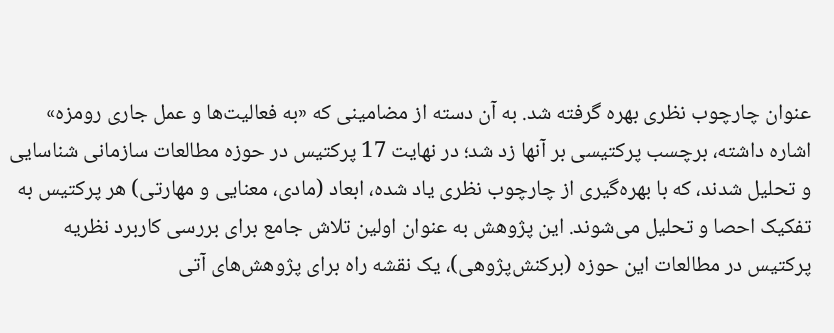عنوان چارچوب نظری بهره گرفته شد. به آن دسته از مضامینی که «به فعالیت‌ها و عمل جاری رومزه» اشاره داشته، برچسب پرکتیسی بر آنها زد شد؛ در نهایت 17 پرکتیس در حوزه مطالعات سازمانی شناسایی و تحلیل شدند، که با بهره‌گیری از چارچوب نظری یاد شده، ابعاد (مادی، معنایی و مهارتی) هر پرکتیس به تفکیک احصا و تحلیل می‌شوند. این پژوهش به عنوان اولین تلاش جامع برای بررسی کاربرد نظریه پرکتیس در مطالعات این حوزه (برکنش‌پژوهی)، یک نقشه راه برای پژوهش‌های آتی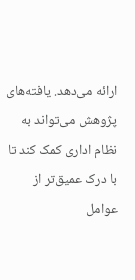ارائه می‌دهد. یافته‌های پژوهش می‌تواند به نظام اداری کمک کند تا با درک عمیق‌تر از عوامل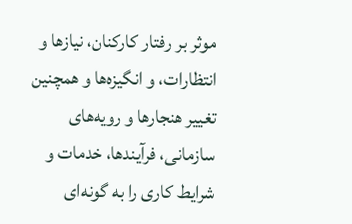موثر بر رفتار کارکنان، نیازها و انتظارات، و انگیزه‌ها و همچنین تغییر هنجارها و رویه‌های سازمانی، فرآیندها، خدمات و شرایط کاری را به گونه‌ای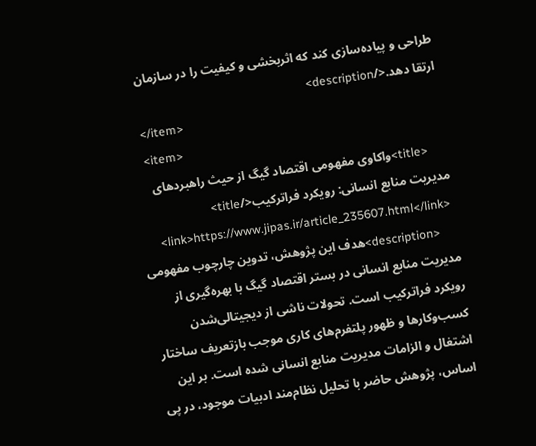طراحی و پیاده‌سازی کند که اثربخشی و کیفیت را در سازمان ارتقا دهد.</description>
    </item>
    <item>
      <title>واکاوی مفهومی اقتصاد گیگ از حیث راهبردهای مدیریت منابع انسانی: رویکرد فراترکیب</title>
      <link>https://www.jipas.ir/article_235607.html</link>
      <description>هدف این پژوهش، تدوین چارچوب مفهومی مدیریت منابع انسانی در بستر اقتصاد گیگ با بهره‌گیری از رویکرد فراترکیب است. تحولات ناشی از دیجیتالی‌شدن کسب‌وکارها و ظهور پلتفرم‌های کاری موجب بازتعریف ساختار اشتغال و الزامات مدیریت منابع انسانی شده است. بر این اساس، پژوهش حاضر با تحلیل نظام‌مند ادبیات موجود، در پی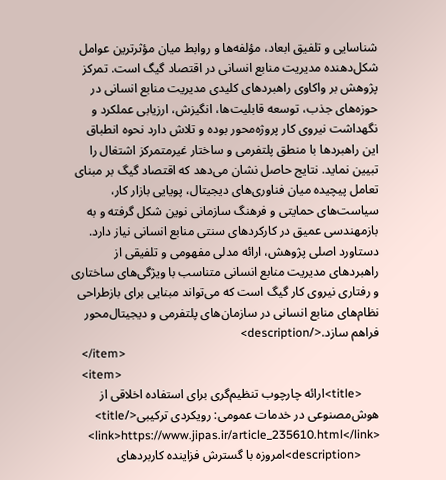شناسایی و تلفیق ابعاد، مؤلفه‌ها و روابط میان مؤثرترین عوامل شکل‌دهنده مدیریت منابع انسانی در اقتصاد گیگ است. تمرکز پژوهش بر واکاوی راهبردهای کلیدی مدیریت منابع انسانی در حوزه‌های جذب، توسعه قابلیت‌ها، انگیزش، ارزیابی عملکرد و نگهداشت نیروی کار پروژه‌محور بوده و تلاش دارد نحوه انطباق این راهبردها با منطق پلتفرمی و ساختار غیرمتمرکز اشتغال را تبیین نماید. نتایج حاصل نشان می‌دهد که اقتصاد گیگ بر مبنای تعامل پیچیده میان فناوری‌های دیجیتال، پویایی بازار کار، سیاست‌های حمایتی و فرهنگ سازمانی نوین شکل گرفته و به بازمهندسی عمیق در کارکردهای سنتی منابع انسانی نیاز دارد. دستاورد اصلی پژوهش، ارائه مدلی مفهومی و تلفیقی از راهبردهای مدیریت منابع انسانی متناسب با ویژگی‌های ساختاری و رفتاری نیروی کار گیگ است که می‌تواند مبنایی برای بازطراحی نظام‌های منابع انسانی در سازمان‌های پلتفرمی و دیجیتال‌محور فراهم سازد.</description>
    </item>
    <item>
      <title>ارائه چارچوب تنظیم‌گری برای استفاده اخلاقی از هوش‌مصنوعی در خدمات عمومی: رویکردی ترکیبی</title>
      <link>https://www.jipas.ir/article_235610.html</link>
      <description>امروزه با گسترش فزاینده کاربردهای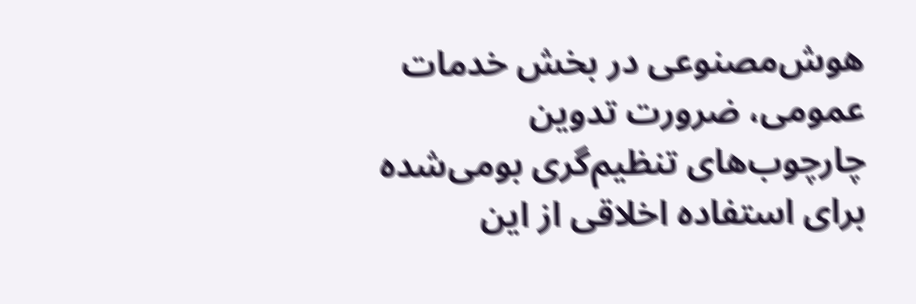هوش‌مصنوعی در بخش خدمات عمومی، ضرورت تدوین چارچوب‌های تنظیم‌گری بومی‌شده برای استفاده اخلاقی از این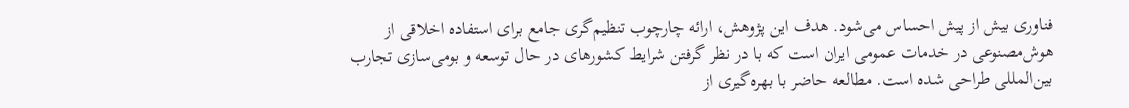فناوری بیش از پیش احساس می‌شود. هدف این پژوهش، ارائه چارچوب تنظیم‌گری جامع برای استفاده اخلاقی از هوش‌مصنوعی در خدمات عمومی ایران است که با در نظر گرفتن شرایط کشورهای در حال توسعه و بومی‌سازی تجارب بین‌المللی طراحی شده است. مطالعه حاضر با بهره‌گیری از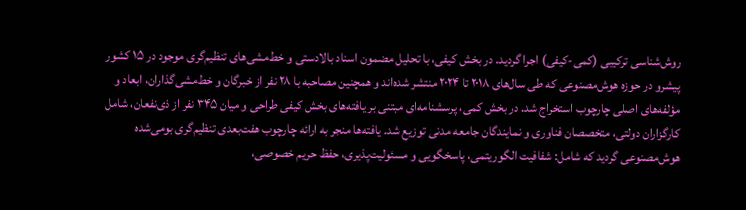روش‌شناسی ترکیبی (کمی-کیفی) اجرا گردید. در بخش کیفی، با تحلیل مضمون اسناد بالادستی و خط‌مشی‌های تنظیم‌گری موجود در ۱۵ کشور پیشرو در حوزه هوش‌مصنوعی که طی سال‌های ۲۰۱۸ تا ۲۰۲۴ منتشر شده‌اند و همچنین مصاحبه با ۲۸ نفر از خبرگان و خط‌مشی‌گذاران، ابعاد و مؤلفه‌های اصلی چارچوب استخراج شد. در بخش کمی، پرسشنامه‌ای مبتنی بر یافته‌های بخش کیفی طراحی و میان ۳۴۵ نفر از ذی‌نفعان، شامل کارگزاران دولتی، متخصصان فناوری و نمایندگان جامعه مدنی توزیع شد. یافته‌ها منجر به ارائه چارچوب هفت‌بعدی تنظیم‌گری بومی‌شده هوش‌مصنوعی گردید که شامل: شفافیت الگوریتمی، پاسخگویی و مسئولیت‌پذیری، حفظ حریم خصوصی،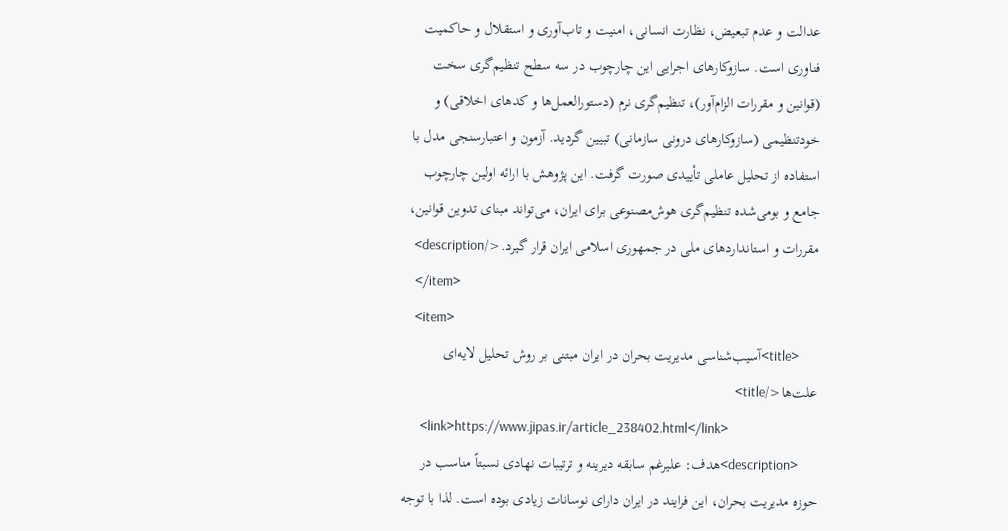عدالت و عدم تبعیض، نظارت انسانی، امنیت و تاب‌آوری و استقلال و حاکمیت فناوری است. سازوکارهای اجرایی این چارچوب در سه سطح تنظیم‌گری سخت (قوانین و مقررات الزام‌آور)، تنظیم‌گری نرم (دستورالعمل‌ها و کدهای اخلاقی) و خودتنظیمی (سازوکارهای درونی سازمانی) تبیین گردید. آزمون و اعتبارسنجی مدل با استفاده از تحلیل عاملی تأییدی صورت گرفت. این پژوهش با ارائه اولین چارچوب جامع و بومی‌شده تنظیم‌گری هوش‌مصنوعی برای ایران، می‌تواند مبنای تدوین قوانین، مقررات و استانداردهای ملی در جمهوری اسلامی ایران قرار گیرد.</description>
    </item>
    <item>
      <title>آسیب‌شناسی مدیریت بحران در ایران مبتنی بر روش تحلیل لایه‌ای علت‌ها</title>
      <link>https://www.jipas.ir/article_238402.html</link>
      <description>هدف: علیرغم سابقه دیرینه و ترتیبات نهادی نسبتاً مناسب در حوزه مدیریت بحران، این فرایند در ایران دارای نوسانات زیادی بوده است. لذا با توجه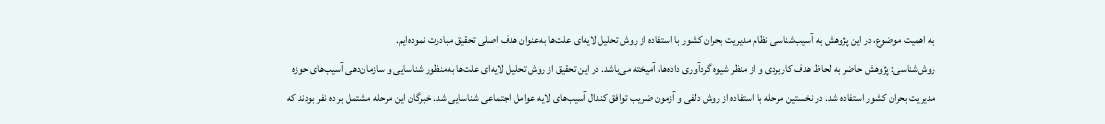به اهمیت موضوع، در این پژوهش به آسیب‌شناسی نظام مدیریت بحران کشور با استفاده از روش تحلیل لایه‌ای علت‌ها به‌عنوان هدف اصلی تحقیق مبادرت نموده‌ایم.
روش‌شناسی: پژوهش حاضر به لحاظ هدف کاربردی و از منظر شیوه گردآوری داده‌ها، آمیخته می‌باشد. در این تحقیق از روش تحلیل لایه‌ای علت‌ها به‌منظور شناسایی و سازمان‌دهی آسیب‌های حوزه مدیریت بحران کشور استفاده شد. در نخستین مرحله با استفاده از روش دلفی و آزمون ضریب توافق کندال آسیب‌های لایه عوامل اجتماعی شناسایی شد. خبرگان این مرحله مشتمل بر ده نفر بودند که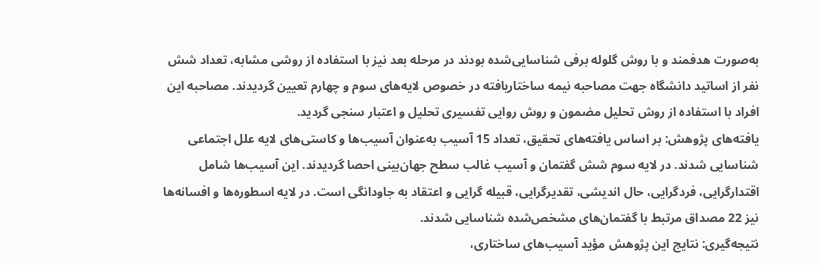به‌صورت هدفمند و با روش گلوله برفی شناسایی‌شده بودند در مرحله بعد نیز با استفاده از روشی مشابه، تعداد شش نفر از اساتید دانشگاه جهت مصاحبه نیمه ساختاریافته در خصوص لایه‌های سوم و چهارم تعیین گردیدند. مصاحبه این افراد با استفاده از روش تحلیل مضمون و روش روایی تفسیری تحلیل و اعتبار سنجی گردید.
یافته‌های پژوهش: بر اساس یافته‌های تحقیق، تعداد 15 آسیب به‌عنوان آسیب‌ها و کاستی‌های لایه علل اجتماعی شناسایی شدند. در لایه سوم شش گفتمان و آسیب غالب سطح جهان‌بینی احصا گردیدند. این آسیب‌ها شامل اقتدارگرایی، فردگرایی، حال اندیشی، تقدیرگرایی، قبیله گرایی و اعتقاد به جاودانگی است. در لایه اسطوره‌ها و افسانه‌ها نیز 22 مصداق مرتبط با گفتمان‌های مشخص‌شده شناسایی شدند.
نتیجه‌گیری: نتایج این پژوهش مؤید آسیب‌های ساختاری،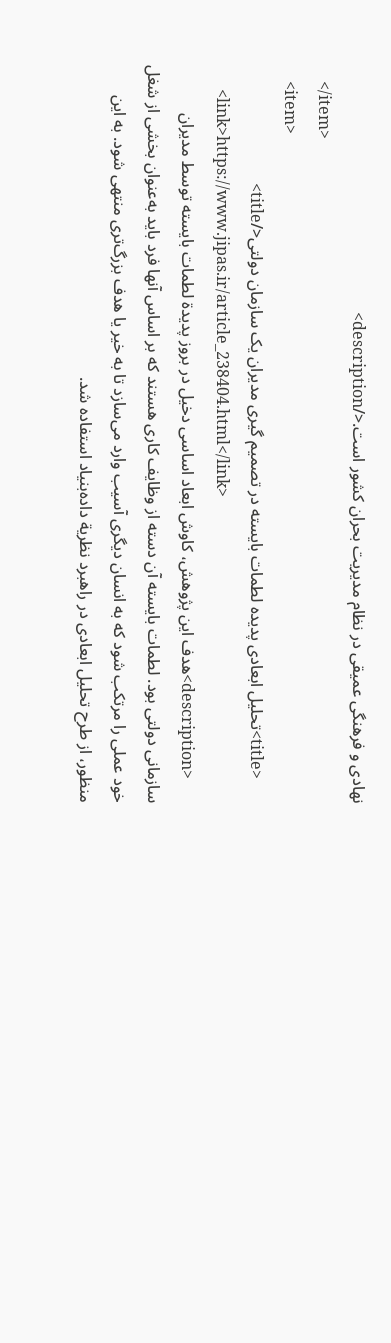نهادی و فرهنگی عمیقی در نظام مدیریت بحران کشور است.</description>
    </item>
    <item>
      <title>تحلیل ابعادی پدیده لطمات بایسته در تصمیم گیری مدیران یک سازمان دولتی</title>
      <link>https://www.jipas.ir/article_238404.html</link>
      <description>هدف این پژوهش، کاوش ابعاد اساسی دخیل در بروز پدیدة لطمات بایسته توسط مدیران سازمانی دولتی بود. لطمات بایسته آن دسته از وظایف کاری هستند که بر اساس آنها فرد باید به‌‌عنوان بخشی از شغل خود عملی را مرتکب شود که به انسان دیگری آسیب وارد می‌‌سازد تا به خیر یا هدف بزرگ‌‌تری منتهی شود. به این منظور، از طرح تحلیل ابعادی در راهبرد نظریة داده‌‌بنیاد استفاده شد.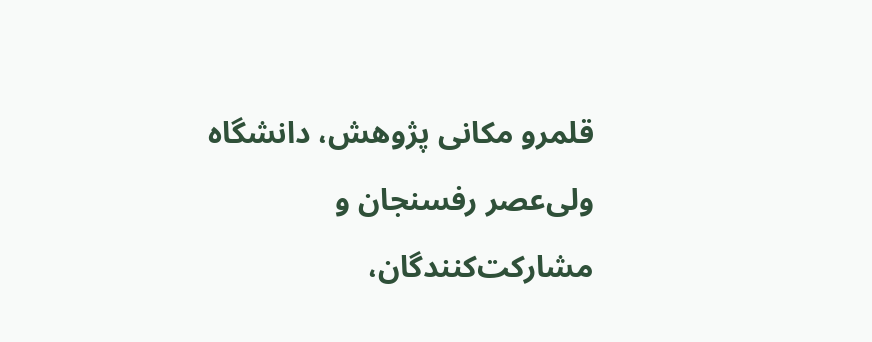قلمرو مکانی پژوهش، دانشگاه ولی‌‌عصر رفسنجان و مشارکت‌‌کنندگان،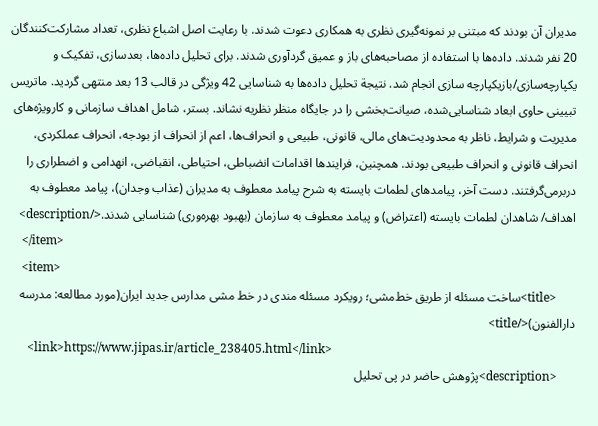مدیران آن بودند که مبتنی بر نمونه‌‌گیری نظری به همکاری دعوت شدند. با رعایت اصل اشباع نظری، تعداد مشارکت‌‌کنندگان 20 نفر شدند. داده‌‌ها با استفاده از مصاحبه‌‌های باز و عمیق گردآوری شدند. برای تحلیل داده‌‌ها، بعدسازی، تفکیک و یکپارچه‌‌سازی/بازیکپارچه سازی انجام شد. نتیجة تحلیل داده‌‌ها به شناسایی 42 ویژگی در قالب 13 بعد منتهی گردید. ماتریس تبیینی حاوی ابعاد شناسایی‌‌شده، صیانت‌‌بخشی را در جایگاه منظر نظریه نشاند. بستر، شامل اهداف سازمانی و کارویژه‌‌های مدیریت و شرایط، ناظر به محدودیت‌‌های مالی، قانونی، طبیعی و انحراف‌‌ها، اعم از انحراف از بودجه، انحراف عملکردی، انحراف قانونی و انحراف طبیعی بودند. همچنین، فرایندها اقدامات انضباطی، احتیاطی، انقباضی، انهدامی و اضطراری را دربرمی‌‌گرفتند. دست آخر، پیامدهای لطمات بایسته به شرح پیامد معطوف به مدیران (عذاب وجدان)، پیامد معطوف به اهداف/ شاهدان لطمات بایسته (اعتراض) و پیامد معطوف به سازمان (بهبود بهره‌‌وری) شناسایی شدند.</description>
    </item>
    <item>
      <title>ساخت مسئله از طریق خط‌مشی؛ رویکرد مسئله مندی در خط مشی مدارس جدید ایران(مورد مطالعه: مدرسه دارالفنون)</title>
      <link>https://www.jipas.ir/article_238405.html</link>
      <description>پژوهش حاضر در پی تحلیل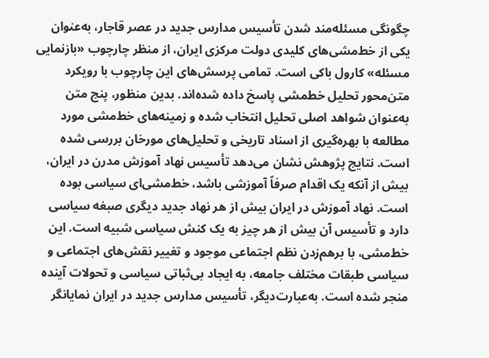چگونگی مسئله‌مند شدن تأسیس مدارس جدید در عصر قاجار، به‌عنوان یکی از خط‌مشی‌های کلیدی دولت مرکزی ایران، از منظر چارچوب «بازنمایی مسئله» کارول باکی است. تمامی پرسش‌های این چارچوب با رویکرد متن‌محور تحلیل خط‌مشی پاسخ داده شده‌اند. بدین منظور، پنج متن به‌عنوان شواهد اصلی تحلیل انتخاب شده و زمینه‌های خط‌مشی مورد مطالعه با بهره‌گیری از اسناد تاریخی و تحلیل‌های مورخان بررسی شده است. نتایج پژوهش نشان می‌دهد تأسیس نهاد آموزش مدرن در ایران، بیش از آنکه یک اقدام صرفاً آموزشی باشد، خط‌مشی‌ای سیاسی بوده است. نهاد آموزش در ایران بیش از هر نهاد جدید دیگری صبغه سیاسی دارد و تأسیس آن بیش از هر چیز به یک کنش سیاسی شبیه است. این خط‌مشی، با برهم‌زدن نظم اجتماعی موجود و تغییر نقش‌های اجتماعی و سیاسی طبقات مختلف جامعه، به ایجاد بی‌ثباتی سیاسی و تحولات آینده منجر شده است. به‌عبارت‌دیگر، تأسیس مدارس جدید در ایران نمایانگر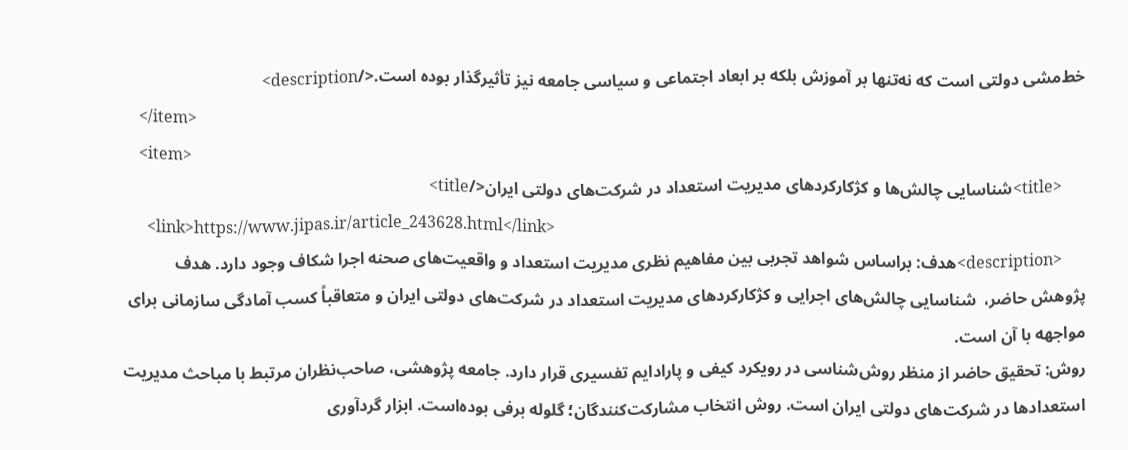خط‌مشی دولتی است که نه‌تنها بر آموزش بلکه بر ابعاد اجتماعی و سیاسی جامعه نیز تأثیرگذار بوده است.</description>
    </item>
    <item>
      <title>شناسایی چالش‌ها و کژکارکردهای مدیریت استعداد در شرکت‌های دولتی ایران</title>
      <link>https://www.jipas.ir/article_243628.html</link>
      <description>هدف: براساس شواهد تجربی بین مفاهیم نظری مدیریت استعداد و واقعیت‌های صحنه اجرا شکاف وجود دارد. هدف پژوهش حاضر،  شناسایی چالش‌های اجرایی و کژکارکردهای مدیریت استعداد در شرکت‌های دولتی ایران و متعاقباً کسب آمادگی سازمانی برای مواجهه با آن است.
روش: تحقیق حاضر از منظر روش‌شناسی در رویکرد کیفی و پارادایم تفسیری قرار دارد. جامعه پژوهشی، صاحب‌نظران مرتبط با مباحث مدیریت استعدادها در شرکت‌های دولتی ایران است. روش انتخاب مشارکت‌کنندگان؛ گلوله برفی بوده‌است. ابزار گردآوری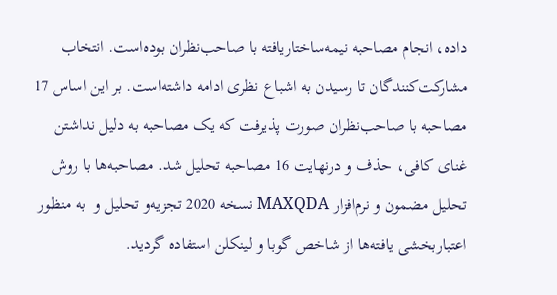داده، انجام مصاحبه نیمه‌ساختاریافته با صاحب‌نظران بوده‌است. انتخاب مشارکت‌کنندگان تا رسیدن به اشباع نظری ادامه داشته‌است. بر این اساس 17 مصاحبه با صاحب‌نظران صورت پذیرفت که یک مصاحبه به دلیل نداشتن غنای کافی، حذف و درنهایت 16 مصاحبه تحلیل شد. مصاحبه‌ها با روش تحلیل مضمون و نرم‌افزار MAXQDA نسخه 2020 تجزیه‌و تحلیل و  به منظور اعتباربخشی یافته‌ها از شاخص گوبا و لینکلن استفاده گردید.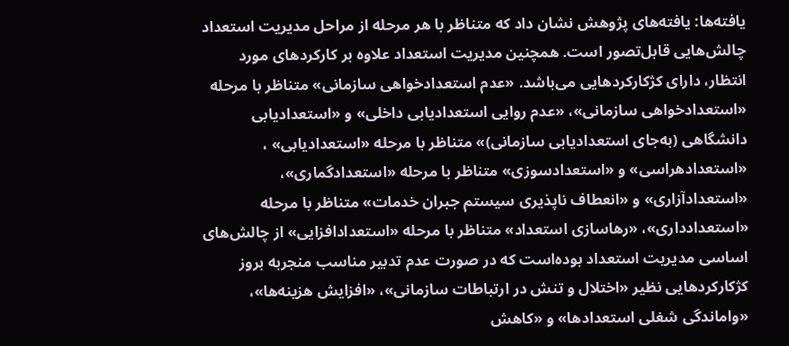یافته‌ها: یافته‌های پژوهش نشان داد که متناظر با هر مرحله از مراحل مدیریت استعداد چالش‌هایی قابل‌تصور است. همچنین مدیریت استعداد علاوه بر کارکردهای مورد انتظار، دارای کژکارکردهایی می‌باشد. «عدم استعداد‌خواهی سازمانی» متناظر با مرحله «استعداد‌خواهی سازمانی»، «عدم روایی استعدادیابی داخلی» و «استعدادیابی دانشگاهی (به‌جای استعدادیابی سازمانی)» متناظر با مرحله «استعدادیابی» ، «استعدادهراسی» و «استعدادسوزی» متناظر با مرحله «استعدادگماری»، «استعدادآزاری» و «انعطاف ناپذیری سیستم جبران خدمات» متناظر با مرحله «استعدادداری»، «رهاسازی استعداد» متناظر با مرحله «استعدادافزایی» از چالش‌های اساسی مدیریت استعداد بوده‌است که در صورت عدم تدبیر مناسب منجربه بروز کژکارکردهایی نظیر «اختلال و تنش در ارتباطات سازمانی»، «افزایش هزینه‌ها»، «واماندگی شغلی استعدادها» و «کاهش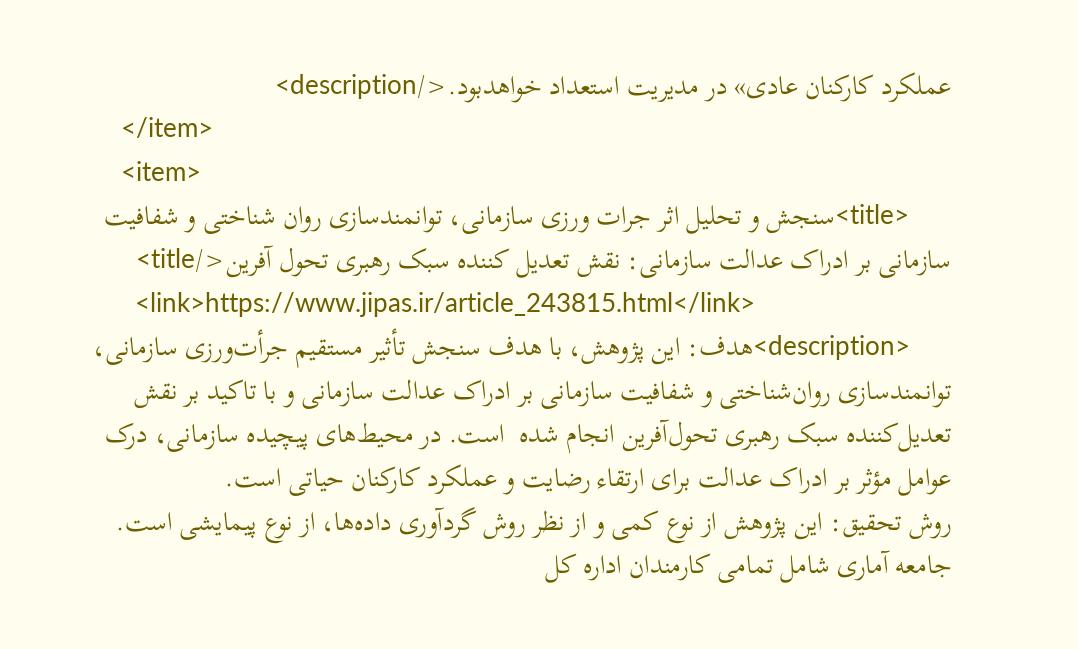عملکرد کارکنان عادی» در مدیریت استعداد خواهدبود.</description>
    </item>
    <item>
      <title>سنجش و تحلیل اثر جرات ورزی سازمانی، توانمندسازی روان شناختی و شفافیت سازمانی بر ادراک عدالت سازمانی: نقش تعدیل کننده سبک رهبری تحول آفرین</title>
      <link>https://www.jipas.ir/article_243815.html</link>
      <description>هدف: این پژوهش، با هدف سنجش تأثیر مستقیم جرأت‌ورزی سازمانی، توانمندسازی روان‌شناختی و شفافیت سازمانی بر ادراک عدالت سازمانی و با تاکید بر نقش تعدیل‌کننده سبک رهبری تحول‌آفرین انجام شده  است. در محیط‌های پیچیده سازمانی، درک عوامل مؤثر بر ادراک عدالت برای ارتقاء رضایت و عملکرد کارکنان حیاتی است.
روش تحقیق: این پژوهش از نوع کمی و از نظر روش گردآوری داده‌ها، از نوع پیمایشی است. جامعه آماری شامل تمامی کارمندان اداره کل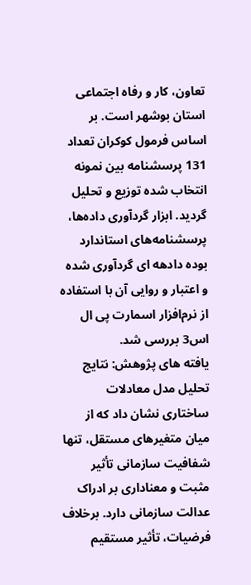تعاون، کار و رفاه اجتماعی استان بوشهر است. بر اساس فرمول کوکران تعداد 131 پرسشنامه بین نمونه انتخاب شده توزیع و تحلیل گردید. ابزار گردآوری داده‌ها، پرسشنامه‌های استاندارد بوده دادهه ای گردآوری شده و اعتبار و روایی آن با استفاده از نرم‌افزار اسمارت پی ال اس3 بررسی شد.
یافته های پژوهش: نتایج تحلیل مدل معادلات ساختاری نشان داد که از میان متغیرهای مستقل، تنها شفافیت سازمانی تأثیر مثبت و معناداری بر ادراک عدالت سازمانی دارد. برخلاف فرضیات، تأثیر مستقیم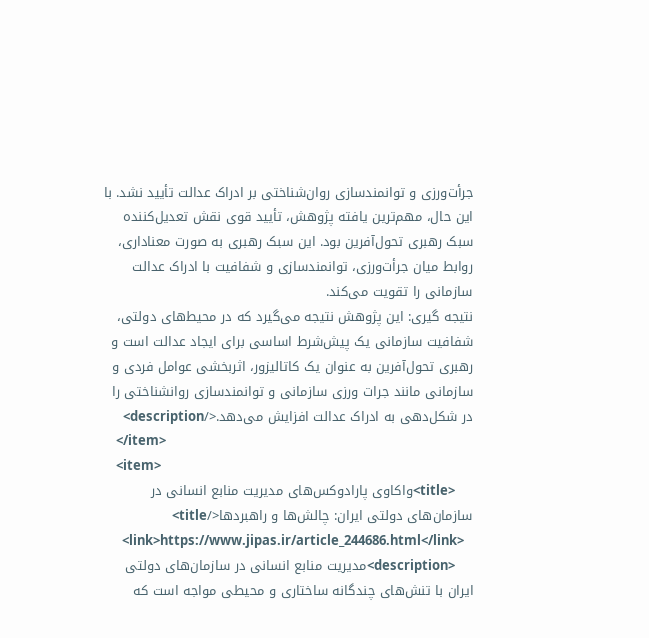جرأت‌ورزی و توانمندسازی روان‌شناختی بر ادراک عدالت تأیید نشد. با این حال، مهم‌ترین یافته پژوهش، تأیید قوی نقش تعدیل‌کننده سبک رهبری تحول‌آفرین بود. این سبک رهبری به صورت معناداری، روابط میان جرأت‌ورزی، توانمندسازی و شفافیت با ادراک عدالت سازمانی را تقویت می‌کند.
نتیجه گیری: این پژوهش نتیجه می‌گیرد که در محیط‌های دولتی، شفافیت سازمانی یک پیش‌شرط اساسی برای ایجاد عدالت است و رهبری تحول‌آفرین به عنوان یک کاتالیزور، اثربخشی عوامل فردی و سازمانی مانند جرات ورزی سازمانی و توانمندسازی روانشناختی را در شکل‌دهی به ادراک عدالت افزایش می‌دهد.</description>
    </item>
    <item>
      <title>واکاوی پارادوکس‌های مدیریت منابع انسانی در سازمان‌های دولتی ایران: چالش‌ها و راهبردها</title>
      <link>https://www.jipas.ir/article_244686.html</link>
      <description>مدیریت منابع انسانی در سازمان‌های دولتی ایران با تنش‌های چندگانه ساختاری و محیطی مواجه است که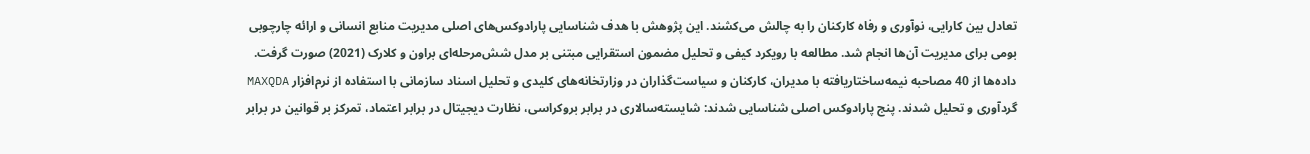تعادل بین کارایی، نوآوری و رفاه کارکنان را به چالش می‌کشند. این پژوهش با هدف شناسایی پارادوکس‌های اصلی مدیریت منابع انسانی و ارائه چارچوبی بومی برای مدیریت آن‌ها انجام شد. مطالعه با رویکرد کیفی و تحلیل مضمون استقرایی مبتنی بر مدل شش‌مرحله‌ای براون و کلارک (2021) صورت گرفت. داده‌ها از 40 مصاحبه نیمه‌ساختاریافته با مدیران، کارکنان و سیاست‌گذاران در وزارتخانه‌های کلیدی و تحلیل اسناد سازمانی با استفاده از نرم‌افزار MAXQDA گردآوری و تحلیل شدند. پنج پارادوکس اصلی شناسایی شدند: شایسته‌سالاری در برابر بروکراسی، نظارت دیجیتال در برابر اعتماد، تمرکز بر قوانین در برابر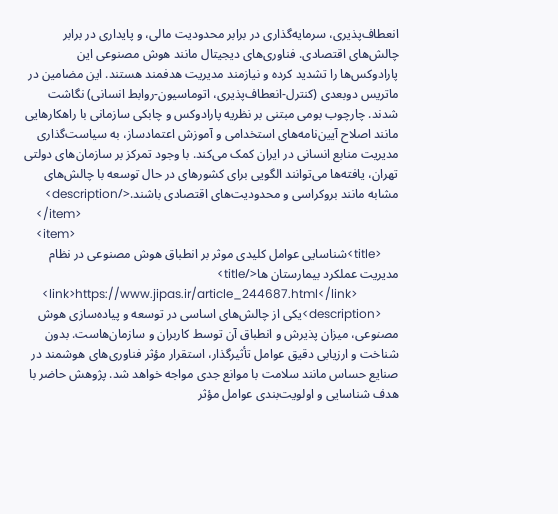انعطاف‌پذیری، سرمایه‌گذاری در برابر محدودیت مالی، و پایداری در برابر چالش‌های اقتصادی. فناوری‌های دیجیتال مانند هوش مصنوعی این پارادوکس‌ها را تشدید کرده و نیازمند مدیریت هدفمند هستند. این مضامین در ماتریس دوبعدی (کنترل-انعطاف‌پذیری، اتوماسیون-روابط انسانی) نگاشت شدند. چارچوب بومی مبتنی بر نظریه پارادوکس و چابکی سازمانی با راهکارهایی مانند اصلاح آیین‌نامه‌های استخدامی و آموزش اعتمادساز، به سیاست‌گذاری مدیریت منابع انسانی در ایران کمک می‌کند. با وجود تمرکز بر سازمان‌های دولتی تهران، یافته‌ها می‌توانند الگویی برای کشورهای در حال توسعه با چالش‌های مشابه مانند بروکراسی و محدودیت‌های اقتصادی باشند.</description>
    </item>
    <item>
      <title>شناسایی عوامل کلیدی موثر بر انطباق هوش مصنوعی در نظام مدیریت عملکرد بیمارستان ها</title>
      <link>https://www.jipas.ir/article_244687.html</link>
      <description>یکی از چالش‌های اساسی در توسعه و پیاده‌سازی هوش مصنوعی، میزان پذیرش و انطباق آن توسط کاربران و سازمان‌هاست. بدون شناخت و ارزیابی دقیق عوامل تأثیرگذار، استقرار مؤثر فناوری‌های هوشمند در صنایع حساس مانند سلامت با موانع جدی مواجه خواهد شد. پژوهش حاضر با هدف شناسایی و اولویت‌بندی عوامل مؤثر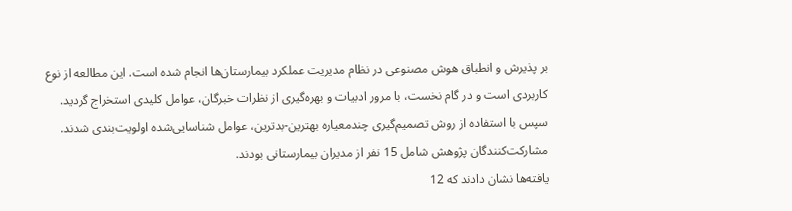بر پذیرش و انطباق هوش مصنوعی در نظام مدیریت عملکرد بیمارستان‌ها انجام شده است. این مطالعه از نوع کاربردی است و در گام نخست، با مرور ادبیات و بهره‌گیری از نظرات خبرگان، عوامل کلیدی استخراج گردید. سپس با استفاده از روش تصمیم‌گیری چندمعیاره بهترین-بدترین، عوامل شناسایی‌شده اولویت‌بندی شدند. مشارکت‌کنندگان پژوهش شامل 15 نفر از مدیران بیمارستانی بودند.
یافته‌ها نشان دادند که 12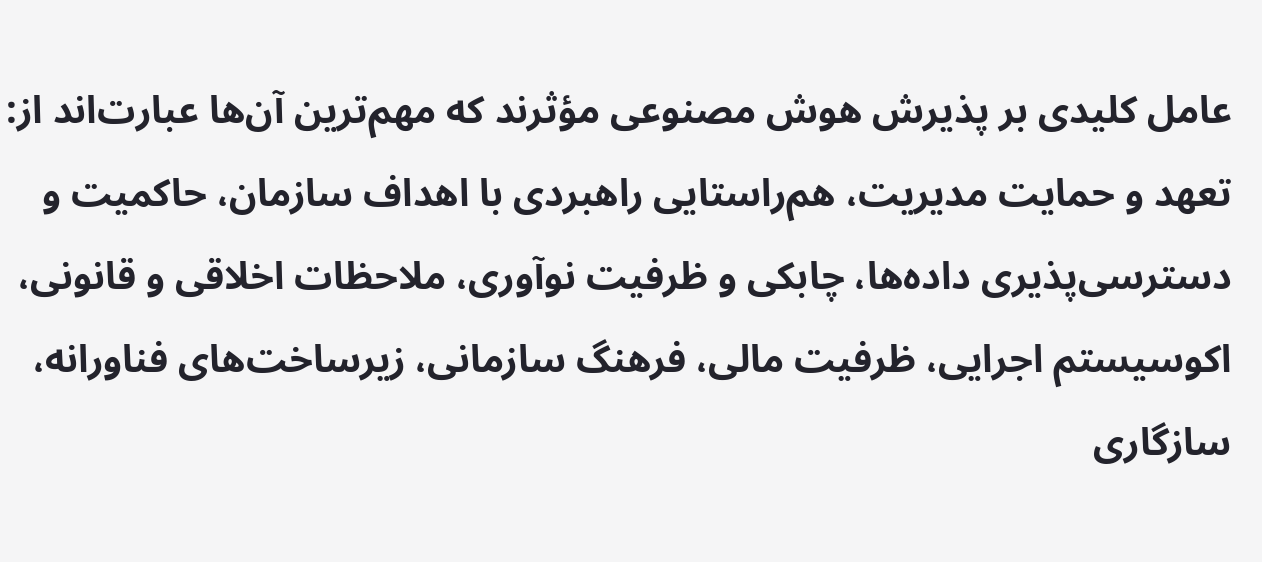عامل کلیدی بر پذیرش هوش مصنوعی مؤثرند که مهم‌ترین آن‌ها عبارت‌اند از: تعهد و حمایت مدیریت، هم‌راستایی راهبردی با اهداف سازمان، حاکمیت و دسترسی‌پذیری داده‌ها، چابکی و ظرفیت نوآوری، ملاحظات اخلاقی و قانونی، اکوسیستم اجرایی، ظرفیت مالی، فرهنگ سازمانی، زیرساخت‌های فناورانه، سازگاری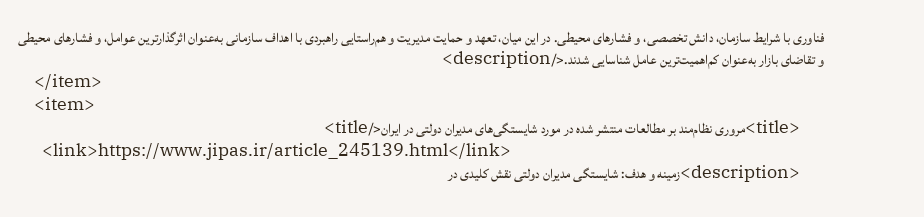فناوری با شرایط سازمان، دانش تخصصی، و فشارهای محیطی. در این میان، تعهد و حمایت مدیریت و هم‌راستایی راهبردی با اهداف سازمانی به‌عنوان اثرگذارترین عوامل، و فشارهای محیطی و تقاضای بازار به‌عنوان کم‌اهمیت‌ترین عامل شناسایی شدند.</description>
    </item>
    <item>
      <title>مروری نظام‌مند بر مطالعات منتشر شده در مورد شایستگی‌های مدیران دولتی در ایران</title>
      <link>https://www.jipas.ir/article_245139.html</link>
      <description>زمینه و هدف: شایستگی مدیران دولتی نقش کلیدی در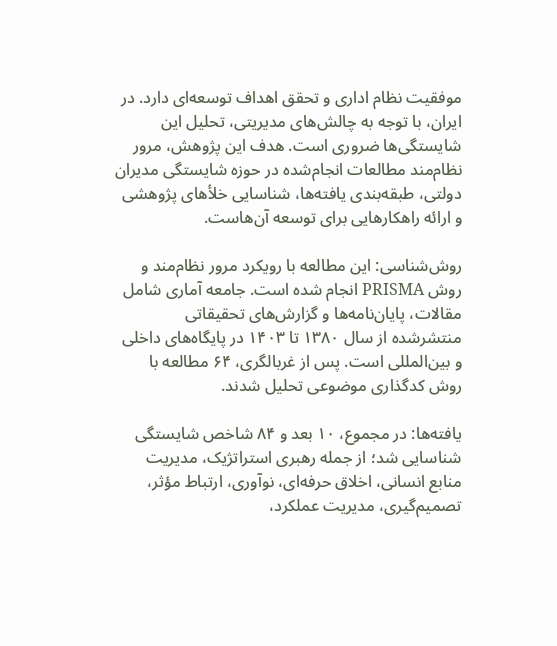موفقیت نظام اداری و تحقق اهداف توسعه‌ای دارد. در ایران، با توجه به چالش‌های مدیریتی، تحلیل این شایستگی‌ها ضروری است. هدف این پژوهش، مرور نظام‌مند مطالعات انجام‌شده در حوزه شایستگی مدیران دولتی، طبقه‌بندی یافته‌ها، شناسایی خلأهای پژوهشی و ارائه راهکارهایی برای توسعه آن‌هاست.

روش‌شناسی: این مطالعه با رویکرد مرور نظام‌مند و روش PRISMA انجام شده است. جامعه آماری شامل مقالات، پایان‌نامه‌ها و گزارش‌های تحقیقاتی منتشرشده از سال ۱۳۸۰ تا ۱۴۰۳ در پایگاه‌های داخلی و بین‌المللی است. پس از غربالگری، ۶۴ مطالعه با روش کدگذاری موضوعی تحلیل شدند.

یافته‌ها: در مجموع، ۱۰ بعد و ۸۴ شاخص شایستگی شناسایی شد؛ از جمله رهبری استراتژیک، مدیریت منابع انسانی، اخلاق حرفه‌ای، نوآوری، ارتباط مؤثر، تصمیم‌گیری، مدیریت عملکرد،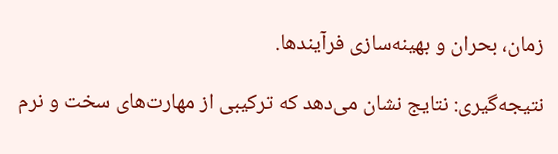زمان، بحران و بهینه‌سازی فرآیندها.

نتیجه‌گیری: نتایج نشان می‌دهد که ترکیبی از مهارت‌های سخت و نرم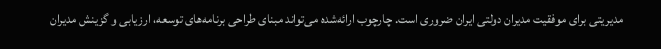مدیریتی برای موفقیت مدیران دولتی ایران ضروری است. چارچوب ارائه‌شده می‌تواند مبنای طراحی برنامه‌های توسعه، ارزیابی و گزینش مدیران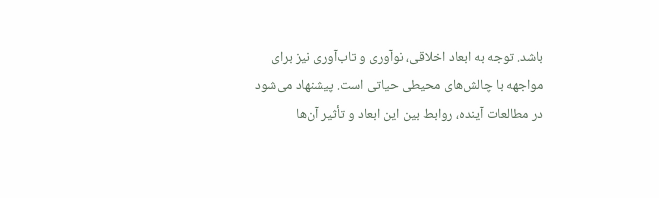باشد. توجه به ابعاد اخلاقی، نوآوری و تاب‌آوری نیز برای مواجهه با چالش‌های محیطی حیاتی است. پیشنهاد می‌شود در مطالعات آینده، روابط بین این ابعاد و تأثیر آن‌ها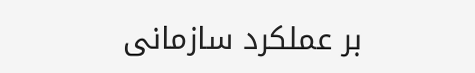بر عملکرد سازمانی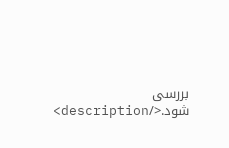بررسی شود.</description>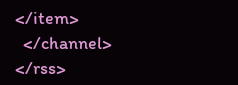</item>
  </channel>
</rss>